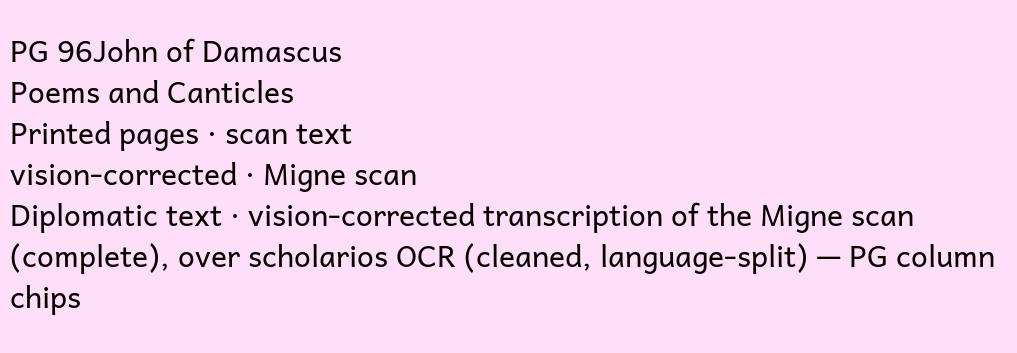PG 96John of Damascus
Poems and Canticles
Printed pages · scan text
vision-corrected · Migne scan
Diplomatic text · vision-corrected transcription of the Migne scan (complete), over scholarios OCR (cleaned, language-split) — PG column chips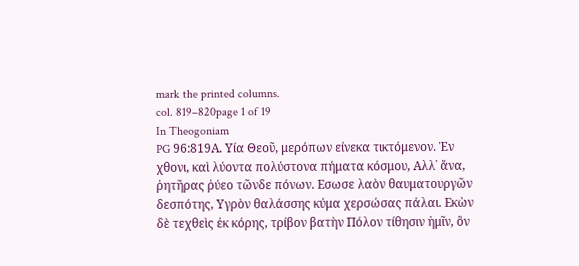mark the printed columns.
col. 819–820page 1 of 19
In Theogoniam
PG 96:819Α. Υία Θεοῦ, μερόπων είνεκα τικτόμενον. Ἐν χθονι, καὶ λύοντα πολύστονα πήματα κόσμου, Αλλ᾽ ἄνα, ῥητῆρας ῥύεο τῶνδε πόνων. Εσωσε λαὸν θαυματουργῶν δεσπότης, Υγρὸν θαλάσσης κύμα χερσώσας πάλαι. Εκὼν δὲ τεχθεὶς ἐκ κόρης, τρίβον βατὴν Πόλον τίθησιν ἡμῖν, ὃν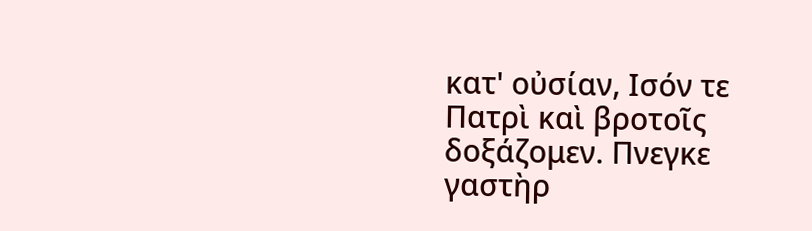κατ' οὐσίαν, Ισόν τε Πατρὶ καὶ βροτοῖς δοξάζομεν. Πνεγκε γαστὴρ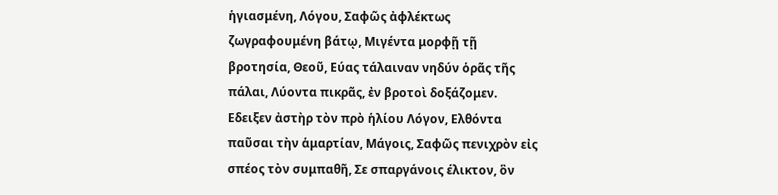ἡγιασμένη, Λόγου, Σαφῶς ἀφλέκτως ζωγραφουμένη βάτῳ, Μιγέντα μορφῇ τῇ βροτησία, Θεοῦ, Εύας τάλαιναν νηδύν ὁρᾶς τῆς πάλαι, Λύοντα πικρᾶς, ἐν βροτοὶ δοξάζομεν. Εδειξεν ἀστὴρ τὸν πρὸ ἡλίου Λόγον, Ελθόντα παῦσαι τὴν ἁμαρτίαν, Μάγοις, Σαφῶς πενιχρὸν εἰς σπέος τὸν συμπαθῆ, Σε σπαργάνοις έλικτον, ὃν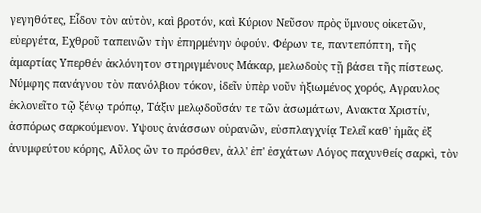γεγηθότες, Εἶδον τὸν αὐτὸν, καὶ βροτόν, καὶ Κύριον Νεῦσον πρὸς ὕμνους οἰκετῶν, εὐεργέτα, Εχθροῦ ταπεινῶν τὴν ἐπηρμένην ὀφούν. Φέρων τε, παντεπόπτη, τῆς ἁμαρτίας Υπερθέν ἀκλόνητον στηριγμένους Μάκαρ, μελωδοὺς τῇ βάσει τῆς πίστεως. Νύμφης πανάγνου τὸν πανόλβιον τόκον, ἰδεῖν ὑπὲρ νοῦν ἠξιωμένος χορός, Αγραυλος ἐκλονεῖτο τῷ ξένῳ τρόπῳ, Τάξιν μελῳδοῦσάν τε τῶν ἀσωμάτων, Ανακτα Χριστίν, ἀσπόρως σαρκούμενον. Υψους ἀνάσσων οὐρανῶν, εὐσπλαγχνίᾳ Τελεῖ καθ' ἡμᾶς ἐξ ἀνυμφεύτου κόρης, Αῦλος ὢν το πρόσθεν, ἀλλ' ἐπ' ἐσχάτων Λόγος παχυνθείς σαρκὶ, τὸν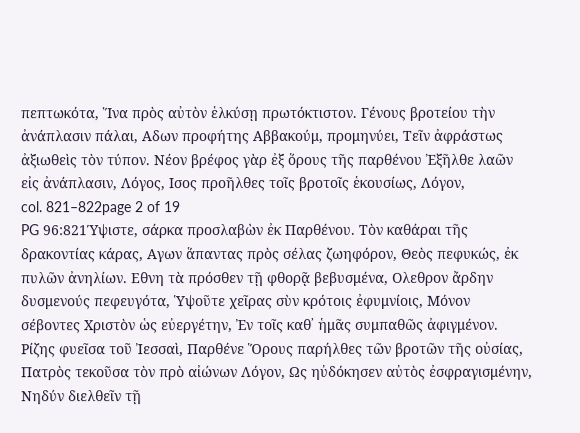πεπτωκότα, Ἵνα πρὸς αὐτὸν ἑλκύσῃ πρωτόκτιστον. Γένους βροτείου τὴν ἀνάπλασιν πάλαι, Αδων προφήτης Αββακούμ, προμηνύει, Τεῖν ἀφράστως ἀξιωθεὶς τὸν τύπον. Νέον βρέφος γὰρ ἐξ ὅρους τῆς παρθένου Ἐξῆλθε λαῶν εἰς ἀνάπλασιν, Λόγος, Ισος προῆλθες τοῖς βροτοῖς ἑκουσίως, Λόγον,
col. 821–822page 2 of 19
PG 96:821Ύψιστε, σάρκα προσλαβὼν ἐκ Παρθένου. Τὸν καθάραι τῆς δρακοντίας κάρας, Αγων ἅπαντας πρὸς σέλας ζωηφόρον, Θεὸς πεφυκώς, ἐκ πυλῶν ἀνηλίων. Εθνη τὰ πρόσθεν τῇ φθορᾷ βεβυσμένα, Ολεθρον ἄρδην δυσμενούς πεφευγότα, Ὑψοῦτε χεῖρας σὺν κρότοις ἐφυμνίοις, Μόνον σέβοντες Χριστὸν ὡς εὐεργέτην, Ἐν τοῖς καθ᾿ ἡμᾶς συμπαθῶς ἀφιγμένον. Ρίζης φυεῖσα τοῦ Ἰεσσαὶ, Παρθένε Ὅρους παρήλθες τῶν βροτῶν τῆς οὐσίας, Πατρὸς τεκοῦσα τὸν πρὸ αἰώνων Λόγον, Ως ηὐδόκησεν αὐτὸς ἐσφραγισμένην, Νηδύν διελθεῖν τῇ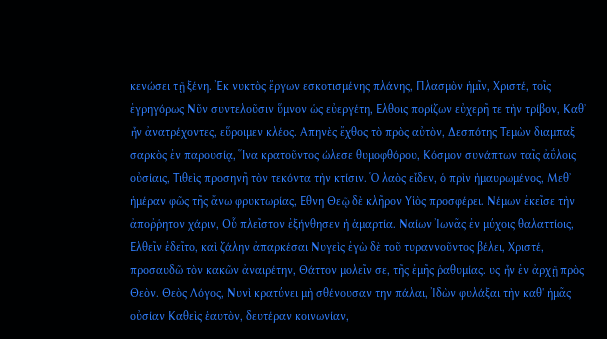κενώσει τῇ ξένη. Ἐκ νυκτὸς ἔργων εσκοτισμένης πλάνης, Πλασμὸν ἡμῖν, Χριστέ, τοῖς ἐγρηγόρως Νῦν συντελοῦσιν ὕμνον ὡς εὐεργέτη, Ελθοις πορίζων εὐχερῆ τε τὴν τρίβον, Καθ᾽ ἦν ἀνατρέχοντες, εὕροιμεν κλέος. Απηνὲς ἔχθος τὸ πρὸς αὐτὸν, Δεσπότης Τεμὼν διαμπαξ σαρκὸς ἐν παρουσίᾳ, Ἵνα κρατοῦντος ώλεσε θυμοφθόρου, Κόσμον συνάπτων ταῖς ἀΰλοις οὐσίαις, Τιθεὶς προσηνῆ τὸν τεκόντα τὴν κτίσιν. Ὁ λαὸς εἶδεν, ὁ πρὶν ἡμαυρωμένος, Μεθ᾿ ἡμέραν φῶς τῆς ἄνω φρυκτωρίας, Εθνη Θεῷ δὲ κλῆρον Υἱὸς προσφέρει. Νέμων ἐκεῖσε τὴν ἀποῤῥητον χάριν, Οὗ πλεῖστον ἐξήνθησεν ἡ ἁμαρτία. Ναίων Ἰωνᾶς ἐν μύχοις θαλαττίοις, Ελθεῖν ἐδεῖτο, καὶ ζάλην ἀπαρκέσαι Νυγεὶς ἐγὼ δὲ τοῦ τυραννοῦντος βέλει, Χριστέ, προσαυδῶ τὸν κακῶν ἀναιρέτην, Θάττον μολεῖν σε, τῆς ἐμῆς ῥαθυμίας. υς ἦν ἐν ἀρχῇ πρὸς Θεὸν. Θεὸς Λόγος, Νυνὶ κρατύνει μὴ σθένουσαν την πάλαι, Ἰδὼν φυλάξαι τὴν καθ' ἡμᾶς οὐσίαν Καθεὶς ἑαυτὸν, δευτέραν κοινωνίαν,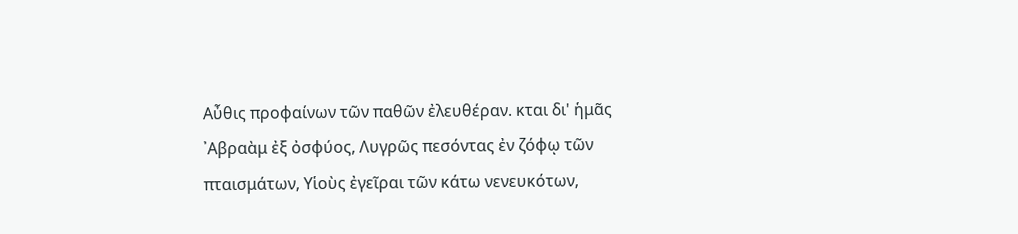Αὖθις προφαίνων τῶν παθῶν ἐλευθέραν. κται δι' ἡμᾶς ᾽Αβραὰμ ἐξ ὀσφύος, Λυγρῶς πεσόντας ἐν ζόφῳ τῶν πταισμάτων, Υἱοὺς ἐγεῖραι τῶν κάτω νενευκότων,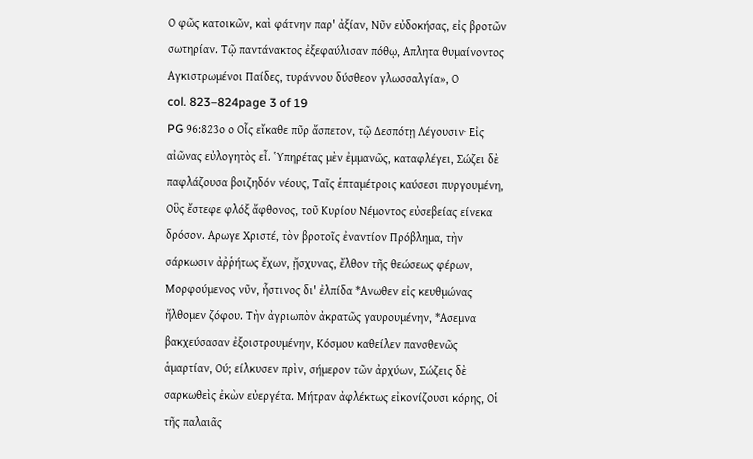Ο φῶς κατοικῶν, καὶ φάτνην παρ' ἀξίαν, Νῦν εὐδοκήσας, εἰς βροτῶν σωτηρίαν. Τῷ παντάνακτος ἐξεφαύλισαν πόθῳ, Απλητα θυμαίνοντος Αγκιστρωμένοι Παίδες, τυράννου δύσθεον γλωσσαλγία», Ο
col. 823–824page 3 of 19
PG 96:823ο ο Οἷς εἴκαθε πῦρ ἄσπετον, τῷ Δεσπότῃ Λέγουσιν· Εἰς αἰῶνας εὐλογητὸς εἶ. Ὑπηρέτας μὲν ἐμμανῶς, καταφλέγει, Σώζει δὲ παφλάζουσα βοιζηδόν νέους, Ταῖς ἑπταμέτροις καύσεσι πυργουμένη, Οὓς ἔστεφε φλόξ ἄφθονος, τοῦ Κυρίου Νέμοντος εὐσεβείας είνεκα δρόσον. Αρωγε Χριστέ, τὸν βροτοῖς ἐναντίον Πρόβλημα, τὴν σάρκωσιν ἀῤῥήτως ἔχων, ᾔσχυνας, ἔλθον τῆς θεώσεως φέρων, Μορφούμενος νῦν, ἧστινος δι' ἐλπίδα *Ανωθεν εἰς κευθμώνας ἤλθομεν ζόφου. Τὴν ἀγριωπὸν ἀκρατῶς γαυρουμένην, *Ασεμνα βακχεύσασαν ἐξοιστρουμένην, Κόσμου καθείλεν πανσθενῶς ἁμαρτίαν, Ού; είλκυσεν πρὶν, σήμερον τῶν ἀρχύων, Σώζεις δὲ σαρκωθεὶς ἐκὼν εὐεργέτα. Μήτραν ἀφλέκτως εἰκονίζουσι κόρης, Οἱ τῆς παλαιᾶς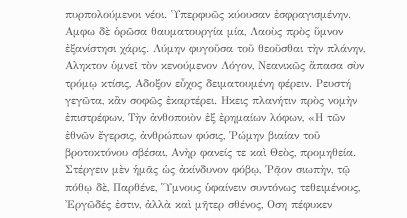πυρπολούμενοι νέοι. Ὑπερφυῶς κύουσαν ἐσφραγισμένην. Αμφω δὲ ὁρῶσα θαυματουργία μία, Λαοὺς πρὸς ὕμνον ἐξανίστησι χάρις. Λύμην φυγοῦσα τοῦ θεοῦσθαι τὴν πλάνην, Αληκτον ὑμνεῖ τὸν κενούμενον Λόγον, Νεανικῶς ἅπασα σὺν τρόμῳ κτίσις, Αδοξον εὖχος δειματουμένη φέρειν. Ρευστή γεγῶτα, κἂν σοφῶς ἐκαρτέρει. Ηκεις πλανήτιν πρὸς νομὴν ἐπιστρέφων, Τὴν ἀνθοποιὸν ἐξ ἐρημαίων λόφων, «Η τῶν ἐθνῶν ἔγερσις, ἀνθρώπων φύσις, Ῥώμην βιαίαν τοῦ βροτοκτόνου σβέσαι, Ανὴρ φανείς τε καὶ Θεὸς, προμηθεία. Στέργειν μὲν ἡμᾶς ὡς ἀκίνδυνον φόβῳ, Ῥᾷον σιωπὴν, τῷ πόθῳ δὲ, Παρθένε, Ὕμνους ὑφαίνειν συντόνως τεθειμένους, Ἐργῶδές ἐστιν, ἀλλὰ καὶ μῆτερ σθένος, Οση πέφυκεν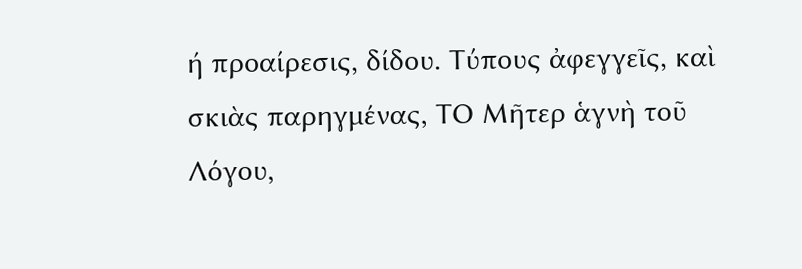ή προαίρεσις, δίδου. Τύπους ἀφεγγεῖς, καὶ σκιὰς παρηγμένας, ΤΟ Μῆτερ ἁγνὴ τοῦ Λόγου,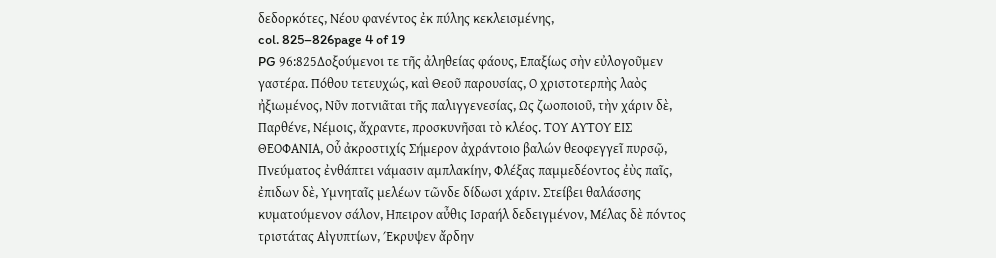δεδορκότες, Νέου φανέντος ἐκ πύλης κεκλεισμένης,
col. 825–826page 4 of 19
PG 96:825Δοξούμενοι τε τῆς ἀληθείας φάους, Επαξίως σὴν εὐλογοῦμεν γαστέρα. Πόθου τετευχώς, καὶ Θεοῦ παρουσίας, Ο χριστοτερπὴς λαὸς ἠξιωμένος, Νῦν ποτνιᾶται τῆς παλιγγενεσίας, Ως ζωοποιοῦ, τὴν χάριν δὲ, Παρθένε, Νέμοις, ἄχραντε, προσκυνῆσαι τὸ κλέος. ΤΟΥ ΑΥΤΟΥ ΕΙΣ ΘΕΟΦΑΝΙΑ, Οὗ ἀκροστιχίς Σήμερον ἀχράντοιο βαλών θεοφεγγεῖ πυρσῷ, Πνεύματος ἐνθάπτει νάμασιν αμπλακίην, Φλέξας παμμεδέοντος ἐὺς παῖς, ἐπιδων δὲ, Υμνηταῖς μελέων τῶνδε δίδωσι χάριν. Στείβει θαλάσσης κυματούμενον σάλον, Ηπειρον αὖθις Ισραήλ δεδειγμένον, Μέλας δὲ πόντος τριστάτας Αἰγυπτίων, Έκρυψεν ἄρδην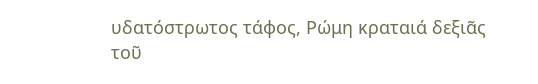υδατόστρωτος τάφος, Ρώμη κραταιά δεξιᾶς τοῦ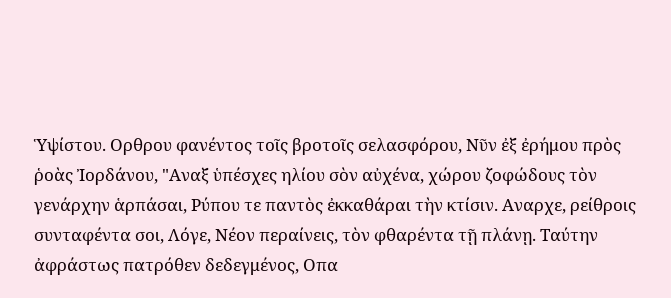Ὑψίστου. Ορθρου φανέντος τοῖς βροτοῖς σελασφόρου, Νῦν ἐξ ἐρήμου πρὸς ῥοὰς Ἰορδάνου, "Αναξ ὑπέσχες ηλίου σὸν αὐχένα, χώρου ζοφώδους τὸν γενάρχην ἁρπάσαι, Ρύπου τε παντὸς ἐκκαθάραι τὴν κτίσιν. Αναρχε, ρείθροις συνταφέντα σοι, Λόγε, Νέον περαίνεις, τὸν φθαρέντα τῇ πλάνῃ. Ταύτην ἀφράστως πατρόθεν δεδεγμένος, Οπα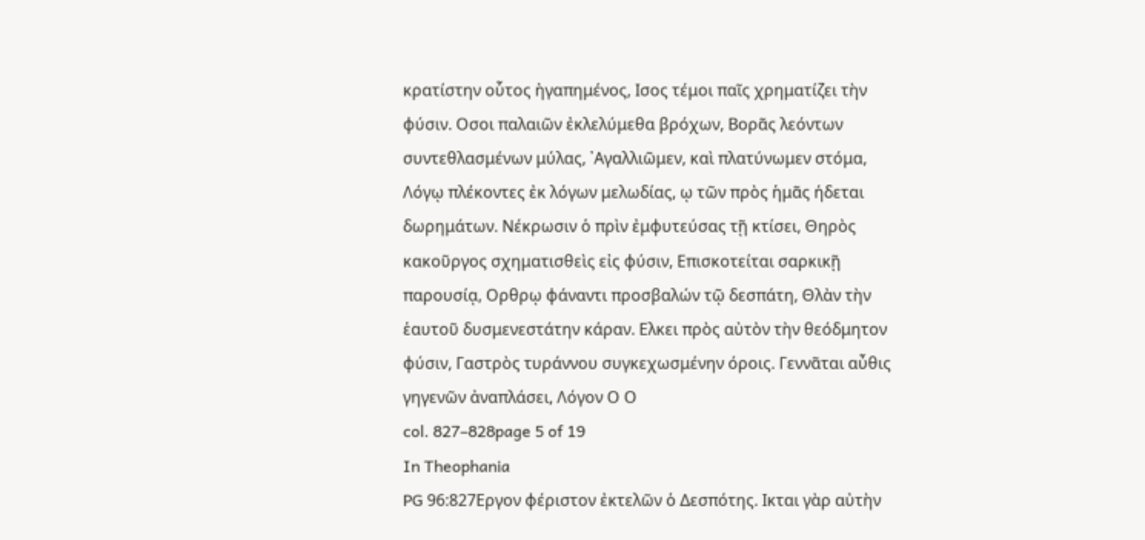κρατίστην οὗτος ἠγαπημένος, Ισος τέμοι παῖς χρηματίζει τὴν φύσιν. Οσοι παλαιῶν ἐκλελύμεθα βρόχων, Βορᾶς λεόντων συντεθλασμένων μύλας, ᾿Αγαλλιῶμεν, καὶ πλατύνωμεν στόμα, Λόγῳ πλέκοντες ἐκ λόγων μελωδίας, ῳ τῶν πρὸς ἡμᾶς ήδεται δωρημάτων. Νέκρωσιν ὁ πρὶν ἐμφυτεύσας τῇ κτίσει, Θηρὸς κακοῦργος σχηματισθεὶς εἰς φύσιν, Επισκοτείται σαρκικῇ παρουσίᾳ, Ορθρῳ φάναντι προσβαλών τῷ δεσπάτη, Θλὰν τὴν ἑαυτοῦ δυσμενεστάτην κάραν. Ελκει πρὸς αὐτὸν τὴν θεόδμητον φύσιν, Γαστρὸς τυράννου συγκεχωσμένην όροις. Γεννᾶται αὖθις γηγενῶν ἀναπλάσει, Λόγον Ο Ο
col. 827–828page 5 of 19
In Theophania
PG 96:827Εργον φέριστον ἐκτελῶν ὁ Δεσπότης. Ικται γὰρ αὐτὴν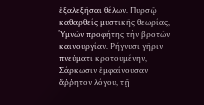ἐξαλεξῆσαι θέλων. Πυρσῷ καθαρθείς μυστικῆς θεωρίας, Ὑμνῶν προφήτης τὴν βροτῶν καινουργίαν. Ρήγνυσι γῆριν πνεύματι κροτουμένην, Σάρκωσιν ἐμφαίνουσαν ἄῤῥητον λόγου, τῇ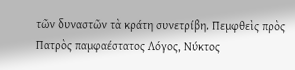τῶν δυναστῶν τὰ κράτη συνετρίβη. Πεμφθεὶς πρὸς Πατρὸς παμφαέστατος Λόγος, Νύκτος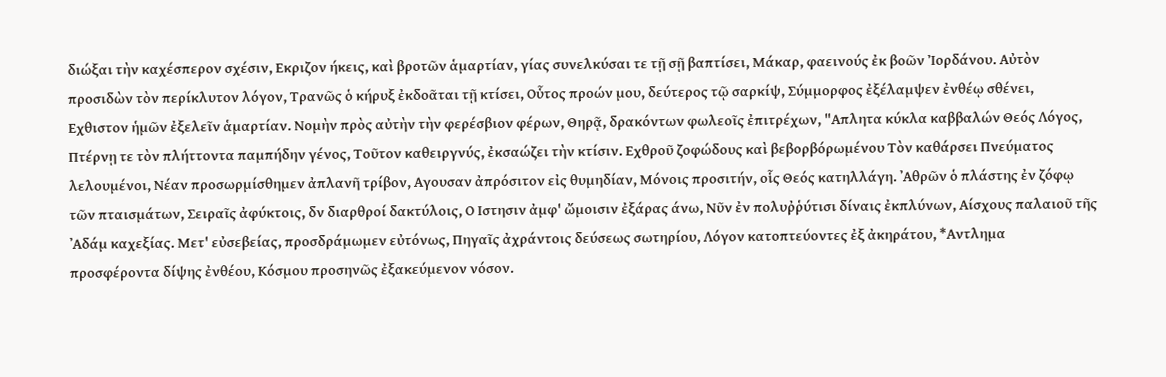διώξαι τὴν καχέσπερον σχέσιν, Εκριζον ήκεις, καὶ βροτῶν ἁμαρτίαν, γίας συνελκύσαι τε τῇ σῇ βαπτίσει, Μάκαρ, φαεινούς ἐκ βοῶν Ἰορδάνου. Αὐτὸν προσιδὼν τὸν περίκλυτον λόγον, Τρανῶς ὁ κήρυξ ἐκδοᾶται τῇ κτίσει, Οὗτος προών μου, δεύτερος τῷ σαρκίψ, Σύμμορφος ἐξέλαμψεν ἐνθέῳ σθένει, Εχθιστον ἡμῶν ἐξελεῖν ἁμαρτίαν. Νομὴν πρὸς αὐτὴν τὴν φερέσβιον φέρων, Θηρᾷ, δρακόντων φωλεοῖς ἐπιτρέχων, "Απλητα κύκλα καββαλών Θεός Λόγος, Πτέρνῃ τε τὸν πλήττοντα παμπήδην γένος, Τοῦτον καθειργνύς, ἐκσαώζει τὴν κτίσιν. Εχθροῦ ζοφώδους καὶ βεβορβόρωμένου Τὸν καθάρσει Πνεύματος λελουμένοι, Νέαν προσωρμίσθημεν ἀπλανῆ τρίβον, Αγουσαν ἀπρόσιτον εἰς θυμηδίαν, Μόνοις προσιτήν, οἷς Θεός κατηλλάγη. ᾿Αθρῶν ὁ πλάστης ἐν ζόφῳ τῶν πταισμάτων, Σειραῖς ἀφύκτοις, δν διαρθροί δακτύλοις, Ο Ιστησιν ἀμφ' ὤμοισιν ἐξάρας άνω, Νῦν ἐν πολυῤῥύτισι δίναις ἐκπλύνων, Αίσχους παλαιοῦ τῆς ᾿Αδάμ καχεξίας. Μετ' εὐσεβείας, προσδράμωμεν εὐτόνως, Πηγαῖς ἀχράντοις δεύσεως σωτηρίου, Λόγον κατοπτεύοντες ἐξ ἀκηράτου, *Αντλημα προσφέροντα δίψης ἐνθέου, Κόσμου προσηνῶς ἐξακεύμενον νόσον.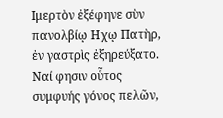Ιμερτὸν ἐξέφηνε σὺν πανολβίῳ Ηχῳ Πατὴρ, ἐν γαστρὶς ἐξηρεύξατο. Ναί φησιν οὗτος συμφυής γόνος πελῶν,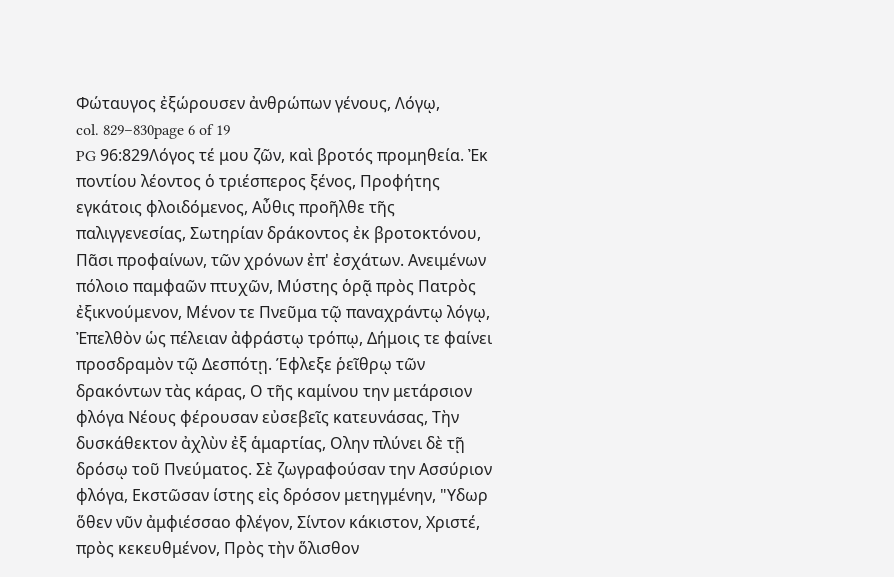Φώταυγος ἐξώρουσεν ἀνθρώπων γένους, Λόγῳ,
col. 829–830page 6 of 19
PG 96:829Λόγος τέ μου ζῶν, καὶ βροτός προμηθεία. Ἐκ ποντίου λέοντος ὁ τριέσπερος ξένος, Προφήτης εγκάτοις φλοιδόμενος, Αὖθις προῆλθε τῆς παλιγγενεσίας, Σωτηρίαν δράκοντος ἐκ βροτοκτόνου, Πᾶσι προφαίνων, τῶν χρόνων ἐπ' ἐσχάτων. Ανειμένων πόλοιο παμφαῶν πτυχῶν, Μύστης ὁρᾷ πρὸς Πατρὸς ἐξικνούμενον, Μένον τε Πνεῦμα τῷ παναχράντῳ λόγῳ, Ἐπελθὸν ὡς πέλειαν ἀφράστῳ τρόπῳ, Δήμοις τε φαίνει προσδραμὸν τῷ Δεσπότῃ. Έφλεξε ῥεῖθρῳ τῶν δρακόντων τὰς κάρας, Ο τῆς καμίνου την μετάρσιον φλόγα Νέους φέρουσαν εὐσεβεῖς κατευνάσας, Τὴν δυσκάθεκτον ἀχλὺν ἐξ ἁμαρτίας, Ολην πλύνει δὲ τῇ δρόσῳ τοῦ Πνεύματος. Σὲ ζωγραφούσαν την Ασσύριον φλόγα, Εκστῶσαν ίστης εἰς δρόσον μετηγμένην, "Υδωρ ὅθεν νῦν ἀμφιέσσαο φλέγον, Σίντον κάκιστον, Χριστέ, πρὸς κεκευθμένον, Πρὸς τὴν ὅλισθον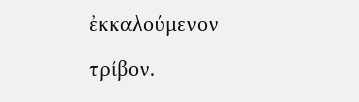ἐκκαλούμενον τρίβον.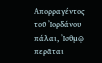Απορραγέντος τοῦ Ἰορδάνου πάλαι, Ἰσθμῷ περᾶται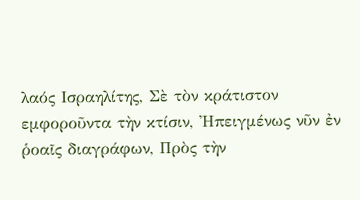λαός Ισραηλίτης, Σὲ τὸν κράτιστον εμφοροῦντα τὴν κτίσιν, Ἠπειγμένως νῦν ἐν ῥοαῖς διαγράφων, Πρὸς τὴν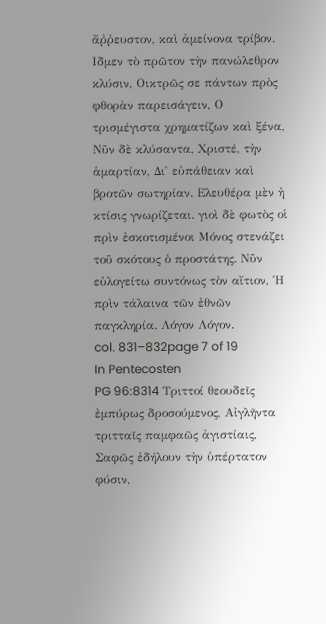ἄῤῥευστον, καὶ ἀμείνονα τρίβον. Ιδμεν τὸ πρῶτον τὴν πανώλεθρον κλύσιν, Οικτρῶς σε πάντων πρὸς φθορὰν παρεισάγειν, Ο τρισμέγιστα χρηματίζων καὶ ξένα, Νῦν δὲ κλύσαντα, Χριστέ, τὴν ἁμαρτίαν, Δι' εὐπάθειαν καὶ βροτῶν σωτηρίαν. Ελευθέρα μὲν ἡ κτίσις γνωρίζεται. γιοὶ δὲ φωτὸς οἱ πρὶν ἐσκοτισμένοι Μόνος στενάζει τοῦ σκότους ὁ προστάτης. Νῦν εὐλογείτω συντόνως τὸν αἴτιον, Ἡ πρὶν τάλαινα τῶν ἐθνῶν παγκληρία. Λόγον Λόγον.
col. 831–832page 7 of 19
In Pentecosten
PG 96:8314 Τριττοί θεουδεῖς ἐμπύρως δροσούμενος, Αἰγλῆντα τριτταῖς παμφαῶς ἀγιστίαις, Σαφῶς ἐδήλουν τὴν ὑπέρτατον φύσιν,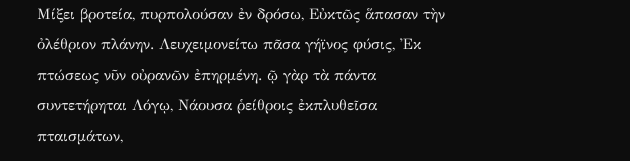Μίξει βροτεία, πυρπολούσαν ἐν δρόσω, Εὐκτῶς ἅπασαν τὴν ὀλέθριον πλάνην. Λευχειμονείτω πᾶσα γήϊνος φύσις, Ἐκ πτώσεως νῦν οὐρανῶν ἐπηρμένη. ῷ γὰρ τὰ πάντα συντετήρηται Λόγῳ, Νάουσα ῥείθροις ἐκπλυθεῖσα πταισμάτων,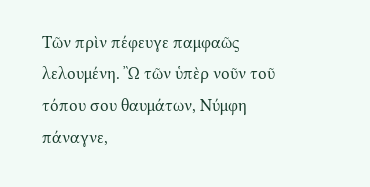Τῶν πρὶν πέφευγε παμφαῶς λελουμένη. Ὢ τῶν ὑπὲρ νοῦν τοῦ τόπου σου θαυμάτων, Νύμφη πάναγνε,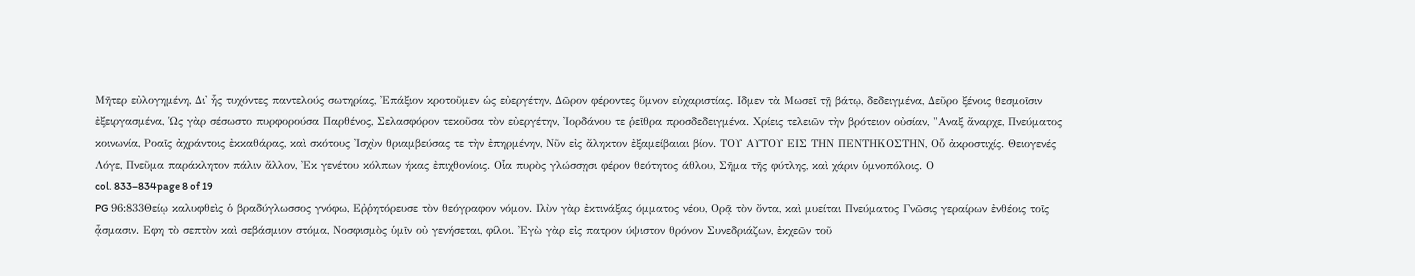Μῆτερ εὐλογημένη, Δι' ἧς τυχόντες παντελούς σωτηρίας, Ἐπάξιον κροτοῦμεν ὡς εὐεργέτην, Δῶρον φέροντες ὕμνον εὐχαριστίας. Ιδμεν τὰ Μωσεῖ τῇ βάτῳ, δεδειγμένα, Δεῦρο ξένοις θεσμοῖσιν ἐξειργασμένα, Ὡς γὰρ σέσωστο πυρφορούσα Παρθένος, Σελασφόρον τεκοῦσα τὸν εὐεργέτην, Ἰορδάνου τε ῥεῖθρα προσδεδειγμένα. Χρίεις τελειῶν τὴν βρότειον οὐσίαν, "Αναξ ἄναρχε, Πνεύματος κοινωνία, Ροαῖς ἀχράντοις ἐκκαθάρας, καὶ σκότους Ἰσχὺν θριαμβεύσας τε τὴν ἐπηρμένην, Νῦν εἰς ἄληκτον ἐξαμείβαιαι βίον. ΤΟΥ ΑΥΤΟΥ ΕΙΣ ΤΗΝ ΠΕΝΤΗΚΟΣΤΗΝ, Οὗ ἀκροστιχίς. Θειογενές Λόγε, Πνεῦμα παράκλητον πάλιν ἄλλον, Ἐκ γενέτου κόλπων ήκας ἐπιχθονίοις. Οἷα πυρὸς γλώσσῃσι φέρον θεότητος άθλου, Σῆμα τῆς φύτλης, καὶ χάριν ὑμνοπόλοις. Ο
col. 833–834page 8 of 19
PG 96:833Θείῳ καλυφθεὶς ὁ βραδύγλωσσος γνόφω, Εῤῥητόρευσε τὸν θεόγραφον νόμον. Ιλὺν γὰρ ἐκτινάξας όμματος νέου, Ορᾷ τὸν ὄντα, καὶ μυείται Πνεύματος Γνῶσις γεραίρων ἐνθέοις τοῖς ᾆσμασιν. Εφη τὸ σεπτὸν καὶ σεβάσμιον στόμα, Νοσφισμὸς ὑμῖν οὐ γενήσεται, φίλοι. Ἐγὼ γὰρ εἰς πατρον ύψιστον θρόνον Συνεδριάζων, ἐκχεῶν τοῦ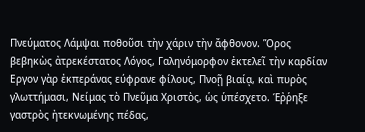Πνεύματος Λάμψαι ποθοῦσι τὴν χάριν τὴν ἄφθονον. Ὅρος βεβηκὼς ἀτρεκέστατος Λόγος, Γαληνόμορφον ἐκτελεῖ τὴν καρδίαν Εργον γὰρ ἐκπεράνας εύφρανε φίλους, Πνοῇ βιαίᾳ, καὶ πυρὸς γλωττήμασι, Νείμας τὸ Πνεῦμα Χριστὸς, ὡς ὑπέσχετο. Έῤῥηξε γαστρὸς ἠτεκνωμένης πέδας,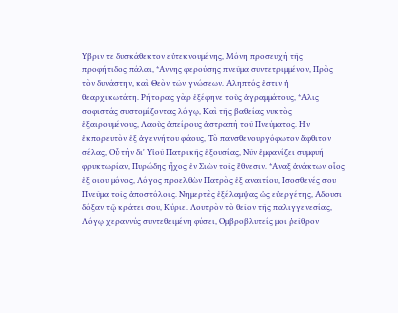Υβριν τε δυσκάθεκτον εὐτεκνουμένης, Μόνη προσευχὴ τῆς προφήτιδος πάλαι, *Αννης φερούσης πνεῦμα συντετριμμένον, Πρὸς τὸν δυνάστην, καὶ Θεὸν τῶν γνώσεων. Αληπτός ἐστιν ἡ θεαρχικωτάτη. Ρήτορας γὰρ ἐξέφηνε τοὺς ἀγραμμάτους, *Αλις σοφιστάς συστομίζοντας λόγῳ, Καὶ τῆς βαθείας νυκτὸς ἐξαιρουμένους, Λαοὺς ἀπείρους ἀστραπὴ τοῦ Πνεύματος. Ην ἐκπορευτὸν ἐξ ἀγεννήτου φάους, Τὸ πανσθενουργόφωτον ἄφθιτον σέλας, Οὗ τὴν δι' Υἱοῦ Πατρικῆς ἐξουσίας, Νῦν ἐμφανίζει συμφυή φρυκτωρίαν, Πυρώδης ἦχος ἐν Σιὼν τοῖς ἔθνεσιν. *Αναξ ἀνάκτων οἷος ἐξ οιου μόνος, Λόγος προελθὼν Πατρὸς ἐξ αναιτίου, Ισοσθενές σου Πνεῦμα τοῖς ἀποστόλοις. Νημερτὲς ἐξέλαμψας ὡς εὐεργέτης, Αδουσι δόξαν τῷ κράτει σου, Κύριε. Λουτρὸν τὸ θεῖον τῆς παλιγγενεσίας, Λόγῳ χεραννύς συντεθειμένη φύσει, Ομβροβλυτείς μοι ῥεῖθρον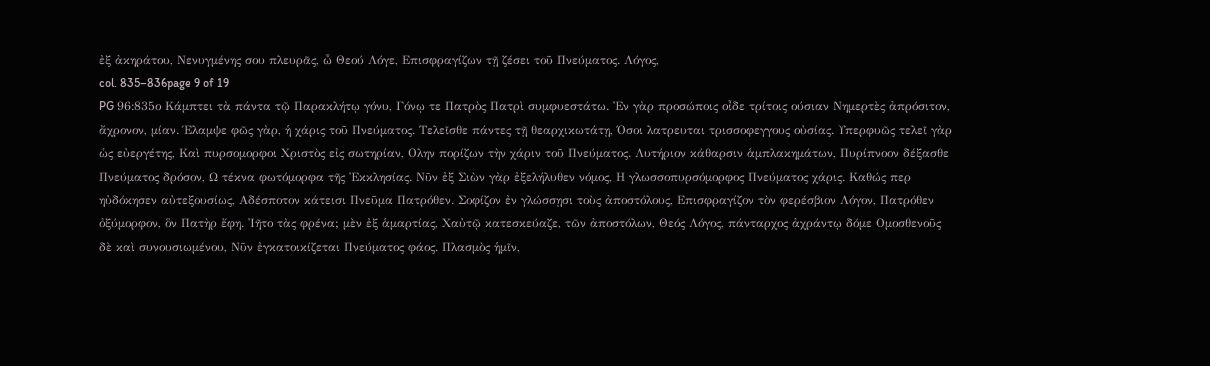ἐξ ἀκηράτου, Νενυγμένης σου πλευρᾶς, ὦ Θεού Λόγε, Επισφραγίζων τῇ ζέσει τοῦ Πνεύματος. Λόγος,
col. 835–836page 9 of 19
PG 96:835ο Κάμπτει τὰ πάντα τῷ Παρακλήτῳ γόνυ, Γόνῳ τε Πατρὸς Πατρὶ συμφυεστάτω. Ἐν γὰρ προσώποις οἶδε τρίτοις ούσιαν Νημερτὲς ἀπρόσιτον, ἄχρονον, μίαν. Έλαμψε φῶς γὰρ, ἡ χάρις τοῦ Πνεύματος. Τελεῖσθε πάντες τῇ θεαρχικωτάτῃ, Όσοι λατρευται τρισσοφεγγους οὐσίας. Υπερφυῶς τελεῖ γὰρ ὡς εὐεργέτης, Καὶ πυρσομορφοι Χριστὸς εἰς σωτηρίαν, Ολην πορίζων τὴν χάριν τοῦ Πνεύματος. Λυτήριον κάθαρσιν ἁμπλακημάτων, Πυρίπνοον δέξασθε Πνεύματος δρόσον, Ω τέκνα φωτόμορφα τῆς Ἐκκλησίας. Νῦν ἐξ Σιὼν γὰρ ἐξελήλυθεν νόμος, Η γλωσσοπυρσόμορφος Πνεύματος χάρις. Καθώς περ ηὐδόκησεν αὐτεξουσίως, Αδέσποτον κάτεισι Πνεῦμα Πατρόθεν. Σοφίζον ἐν γλώσσῃσι τοὺς ἀποστόλους, Επισφραγίζον τὸν φερέσβιον Λόγον, Πατρόθεν ὀξύμορφον, ὃν Πατὴρ ἔφη. Ἰῆτο τὰς φρένα; μὲν ἐξ ἁμαρτίας, Χαὐτῷ κατεσκεύαζε, τῶν ἀποστόλων, Θεός Λόγος, πάνταρχος ἀχράντῳ δόμε Ομοσθενοῦς δὲ καὶ συνουσιωμένου, Νῦν ἐγκατοικίζεται Πνεύματος φάος. Πλασμὸς ἡμῖν,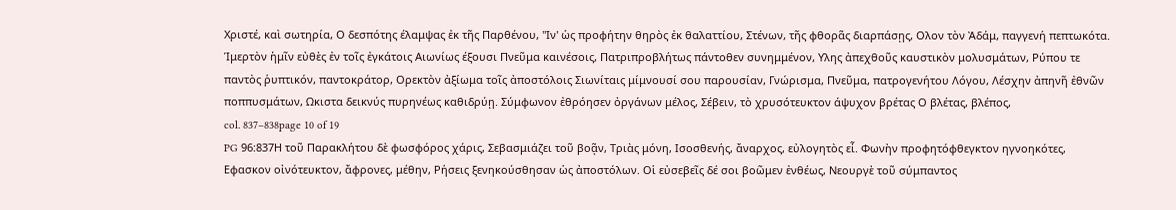Χριστέ, καὶ σωτηρία, Ο δεσπότης έλαμψας ἐκ τῆς Παρθένου, "Ιν' ὡς προφήτην θηρὸς ἐκ θαλαττίου, Στένων, τῆς φθορᾶς διαρπάσῃς, Ολον τὸν Ἀδάμ, παγγενή πεπτωκότα. Ἱμερτὸν ἡμῖν εὐθὲς ἐν τοῖς ἐγκάτοις Αιωνίως έξουσι Πνεῦμα καινέσοις, Πατριπροβλήτως πάντοθεν συνημμένον, Υλης ἀπεχθοῦς καυστικὸν μολυσμάτων, Ρύπου τε παντὸς ῥυπτικόν, παντοκράτορ, Ορεκτὸν ἀξίωμα τοῖς ἀποστόλοις Σιωνίταις μίμνουσί σου παρουσίαν, Γνώρισμα, Πνεῦμα, πατρογενήτου Λόγου, Λέσχην ἀπηνῆ ἐθνῶν ποππυσμάτων, Ωκιστα δεικνύς πυρηνέως καθιδρύῃ. Σύμφωνον ἐθρόησεν ὀργάνων μέλος, Σέβειν, τὸ χρυσότευκτον άψυχον βρέτας Ο βλέτας, βλέπος,
col. 837–838page 10 of 19
PG 96:837Η τοῦ Παρακλήτου δὲ φωσφόρος χάρις, Σεβασμιάζει τοῦ βοᾷν, Τριὰς μόνη, Ισοσθενής, ἄναρχος, εὐλογητὸς εἶ. Φωνὴν προφητόφθεγκτον ηγνοηκότες, Εφασκον οἰνότευκτον, ἄφρονες, μέθην, Ρήσεις ξενηκούσθησαν ὡς ἀποστόλων. Οἱ εὐσεβεῖς δέ σοι βοῶμεν ἐνθέως, Νεουργὲ τοῦ σύμπαντος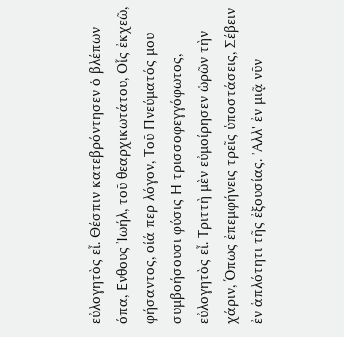εὐλογητὸς εἶ. Θέσπιν κατεβρόντησεν ὁ βλέπων όπα, Ενθους Ἰωήλ, τοῦ θεαρχικωτάτου, Οἷς ἐκχεῶ, φήσαντος, οίά περ λόγον, Τοῦ Πνεύματός μου συμβοήσουσι φύσις Η τρισσοφεγγόφωτος, εὐλογητὸς εἶ. Τριττὴ μὲν εὐμοίρησεν ὡρῶν τὴν χάριν, Όπως ἐπεμφήνεις τρεῖς ὑποστάσεις, Σέβειν ἐν ἁπλότητι τῆς ἐξουσίας. ᾿Αλλ' ἐν μιᾷ νῦν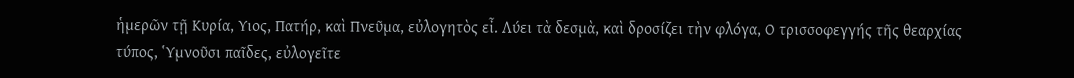ἡμερῶν τῇ Κυρία, Υιος, Πατήρ, καὶ Πνεῦμα, εὐλογητὸς εἶ. Λύει τὰ δεσμὰ, καὶ δροσίζει τὴν φλόγα, Ο τρισσοφεγγής τῆς θεαρχίας τύπος, Ὑμνοῦσι παῖδες, εὐλογεῖτε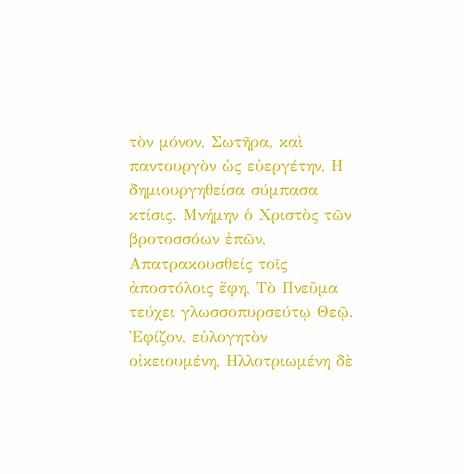τὸν μόνον, Σωτῆρα, καὶ παντουργὸν ὡς εὐεργέτην, Η δημιουργηθείσα σύμπασα κτίσις. Μνήμην ὁ Χριστὸς τῶν βροτοσσόων ἐπῶν, Απατρακουσθείς τοῖς ἀποστόλοις ἔφη, Τὸ Πνεῦμα τεύχει γλωσσοπυρσεύτῳ Θεῷ. Ἐφίζον, εὐλογητὸν οἰκειουμένη, Ηλλοτριωμένη δὲ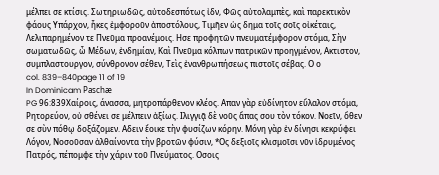μέλπει σε κτίσις. Σωτηριωδῶς, αὐτοδεσπότως ἰδν, Φῶς αὐτολαμπὲς, καὶ παρεκτικὸν φάους Υπάρχον, ἧκες ἐμφοροῦν ἀποστόλους, Τιμῆεν ὡς δημα τοῖς σοῖς οἰκέταις, Λελιπαρημένον τε Πνεῦμα προανέμοις. Ησε προφητῶν πνευματέμφορον στόμα, Σὴν σωματωδῶς, ὦ Μέδων, ἐνδημίαν, Καὶ Πνεῦμα κόλπων πατρικῶν προηγμένον, Ακτιστον, συμπλαστουργον, σύνθρονον σέθεν, Τεὶς ἐνανθρωπήσεως πιστοῖς σέβας. Ο ο
col. 839–840page 11 of 19
In Dominicam Paschæ
PG 96:839Χαίροις, άνασσα, μητροπάρθενον κλέος. Απαν γὰρ εὐδίνητον εὔλαλον στόμα, Ρητορεύον, οὐ σθένει σε μέλπειν ἀξίως. Ιλιγγιᾷ δὲ νοῦς ἅπας σου τὸν τόκον. Νοεῖν, ὅθεν σε σὺν πόθῳ δοξάζομεν. Αδειν ἔοικε τὴν φυσίζων κόρην. Μόνη γὰρ ἐν δίνησι κεκρύφει Λόγον, Νοσοῦσαν ἀλθαίνοντα τὴν βροτῶν φύσιν, *Ος δεξιοῖς κλισμοῖσι νῦν ἱδρυμένος Πατρός, πέπομφε τὴν χάριν τοῦ Πνεύματος. Οσοις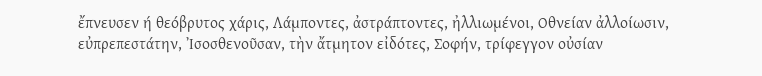ἔπνευσεν ή θεόβρυτος χάρις, Λάμποντες, ἀστράπτοντες, ἠλλιωμένοι, Οθνείαν ἀλλοίωσιν, εὐπρεπεστάτην, Ἰσοσθενοῦσαν, τὴν ἄτμητον εἰδότες, Σοφήν, τρίφεγγον οὐσίαν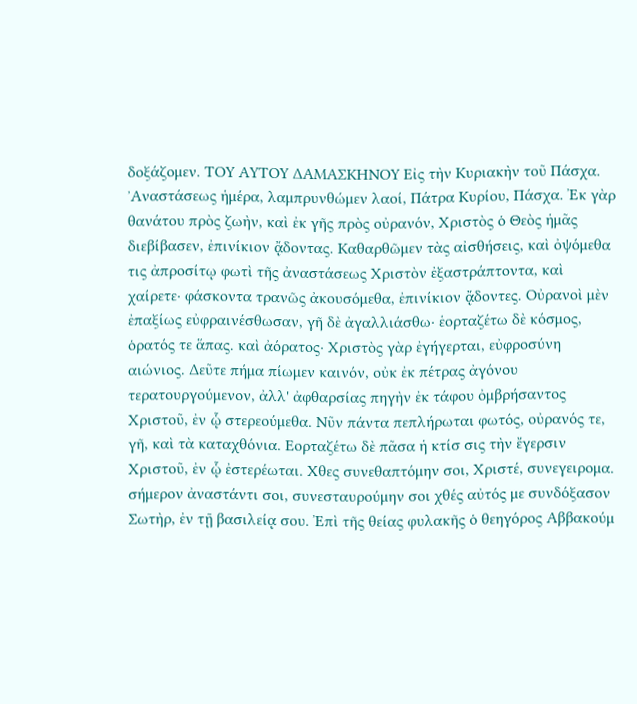δοξάζομεν. ΤΟΥ ΑΥΤΟΥ ΔΑΜΑΣΚΗΝΟΥ Εἰς τὴν Κυριακὴν τοῦ Πάσχα. ᾿Αναστάσεως ἡμέρα, λαμπρυνθώμεν λαοί, Πάτρα Κυρίου, Πάσχα. Ἐκ γὰρ θανάτου πρὸς ζωὴν, καὶ ἐκ γῆς πρὸς οὐρανόν, Χριστὸς ὁ Θεὸς ἡμᾶς διεβίβασεν, ἐπινίκιον ᾄδοντας. Καθαρθῶμεν τὰς αἰσθήσεις, καὶ ὀψόμεθα τις ἀπροσίτῳ φωτὶ τῆς ἀναστάσεως Χριστὸν ἐξαστράπτοντα, καὶ χαίρετε· φάσκοντα τρανῶς ἀκουσόμεθα, ἐπινίκιον ᾄδοντες. Οὐρανοὶ μὲν ἐπαξίως εὐφραινέσθωσαν, γῆ δὲ ἀγαλλιάσθω· ἑορταζέτω δὲ κόσμος, ὁρατός τε ἅπας. καὶ ἀόρατος· Χριστὸς γὰρ ἐγήγερται, εὐφροσύνη αιώνιος. Δεῦτε πήμα πίωμεν καινόν, οὐκ ἐκ πέτρας ἀγόνου τερατουργούμενον, ἀλλ' ἀφθαρσίας πηγὴν ἐκ τάφου ὀμβρήσαντος Χριστοῦ, ἐν ᾧ στερεούμεθα. Νῦν πάντα πεπλήρωται φωτός, οὐρανός τε, γῆ, καὶ τὰ καταχθόνια. Εορταζέτω δὲ πᾶσα ἡ κτίσ σις τὴν ἔγερσιν Χριστοῦ, ἐν ᾧ ἐστερέωται. Χθες συνεθαπτόμην σοι, Χριστέ, συνεγειρομα. σήμερον ἀναστάντι σοι, συνεσταυρούμην σοι χθές αὐτός με συνδόξασον Σωτὴρ, ἐν τῇ βασιλείᾳ σου. Ἐπὶ τῆς θείας φυλακῆς ὁ θεηγόρος Αββακούμ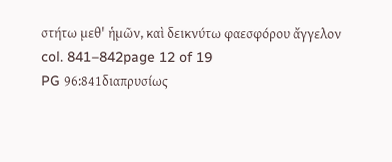στήτω μεθ' ἡμῶν, καὶ δεικνύτω φαεσφόρου ἄγγελον
col. 841–842page 12 of 19
PG 96:841διαπρυσίως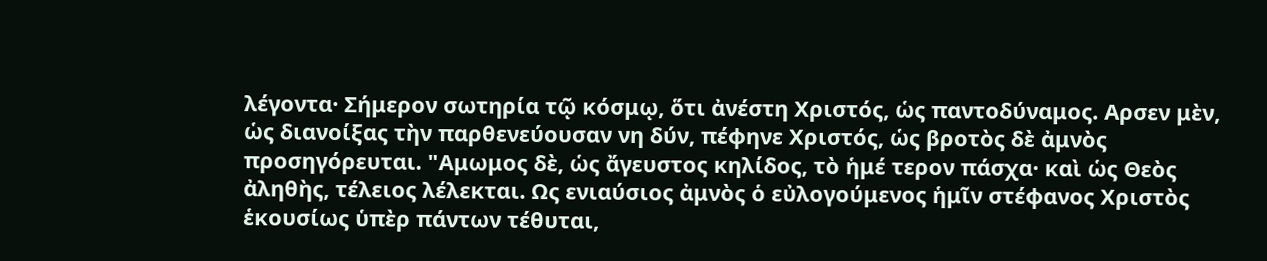λέγοντα· Σήμερον σωτηρία τῷ κόσμῳ, ὅτι ἀνέστη Χριστός, ὡς παντοδύναμος. Αρσεν μὲν, ὡς διανοίξας τὴν παρθενεύουσαν νη δύν, πέφηνε Χριστός, ὡς βροτὸς δὲ ἀμνὸς προσηγόρευται. "Αμωμος δὲ, ὡς ἄγευστος κηλίδος, τὸ ἡμέ τερον πάσχα· καὶ ὡς Θεὸς ἀληθὴς, τέλειος λέλεκται. Ως ενιαύσιος ἀμνὸς ὁ εὐλογούμενος ἡμῖν στέφανος Χριστὸς ἑκουσίως ὑπὲρ πάντων τέθυται,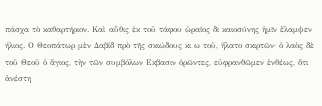πάσχα τὸ καθαρτήριον. Καὶ αὖθις ἐκ τοῦ τάφου ὡραῖος δι καιοσύνης ἡμῖν ἔλαμψεν ήλιος. Ο Θεοπάτωρ μὲν Δαβίδ πρὸ τῆς σκιώδους κι ω τοῦ, ἤλατο σκιρτῶν· ὁ λαὸς δὲ τοῦ Θεοῦ ὁ ἅγιος, τὴν τῶν συμβόλων Εκβασιν ὁρῶντες, εὐφρανθῶμεν ἐνθέως, ὅτι ἀνέστη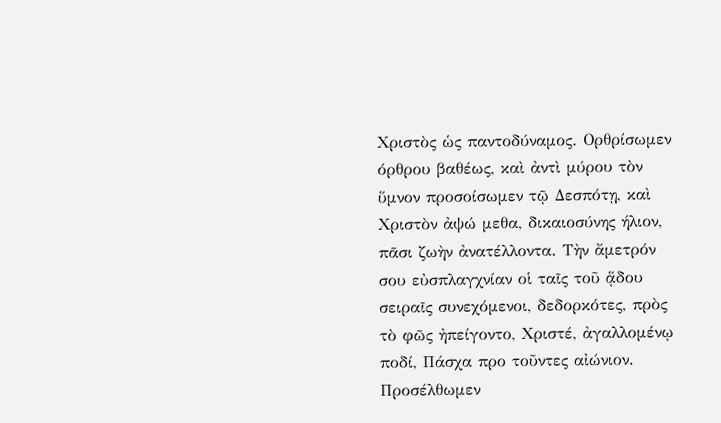Χριστὸς ὡς παντοδύναμος. Ορθρίσωμεν όρθρου βαθέως, καὶ ἀντὶ μύρου τὸν ὕμνον προσοίσωμεν τῷ Δεσπότῃ, καὶ Χριστὸν ἀψώ μεθα, δικαιοσύνης ήλιον, πᾶσι ζωὴν ἀνατέλλοντα. Τὴν ἄμετρόν σου εὐσπλαγχνίαν οἱ ταῖς τοῦ ᾅδου σειραῖς συνεχόμενοι, δεδορκότες, πρὸς τὸ φῶς ἠπείγοντο, Χριστέ, ἀγαλλομένῳ ποδί, Πάσχα προ τοῦντες αἰώνιον. Προσέλθωμεν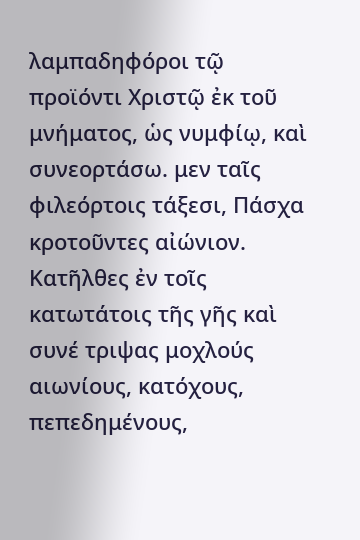λαμπαδηφόροι τῷ προϊόντι Χριστῷ ἐκ τοῦ μνήματος, ὡς νυμφίῳ, καὶ συνεορτάσω. μεν ταῖς φιλεόρτοις τάξεσι, Πάσχα κροτοῦντες αἰώνιον. Κατῆλθες ἐν τοῖς κατωτάτοις τῆς γῆς καὶ συνέ τριψας μοχλούς αιωνίους, κατόχους, πεπεδημένους,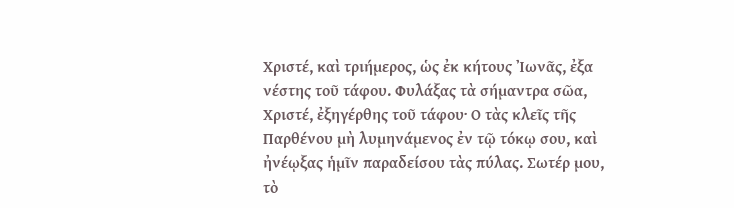Χριστέ, καὶ τριήμερος, ὡς ἐκ κήτους Ἰωνᾶς, ἐξα νέστης τοῦ τάφου. Φυλάξας τὰ σήμαντρα σῶα, Χριστέ, ἐξηγέρθης τοῦ τάφου· Ο τὰς κλεῖς τῆς Παρθένου μὴ λυμηνάμενος ἐν τῷ τόκῳ σου, καὶ ἠνέῳξας ἡμῖν παραδείσου τὰς πύλας. Σωτέρ μου, τὸ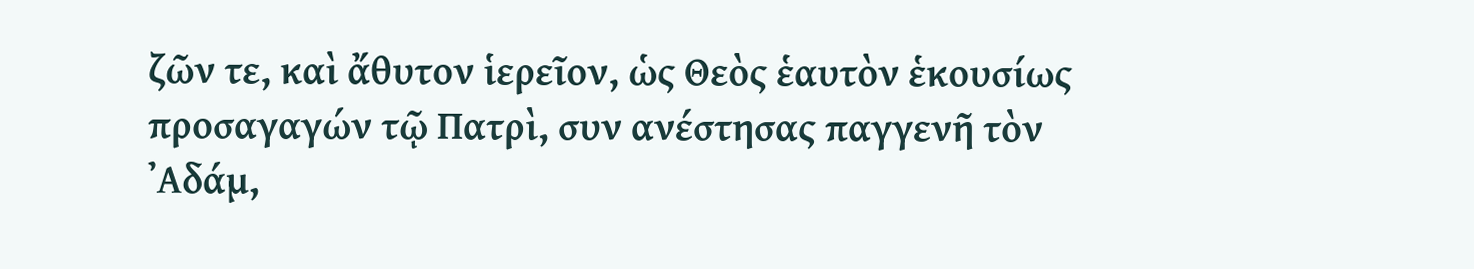ζῶν τε, καὶ ἄθυτον ἱερεῖον, ὡς Θεὸς ἑαυτὸν ἑκουσίως προσαγαγών τῷ Πατρὶ, συν ανέστησας παγγενῆ τὸν ᾿Αδάμ,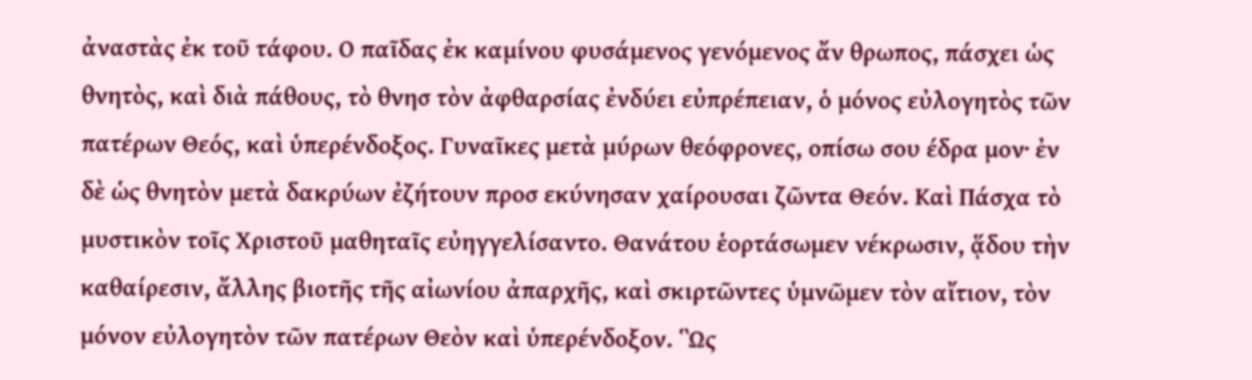ἀναστὰς ἐκ τοῦ τάφου. Ο παῖδας ἐκ καμίνου φυσάμενος γενόμενος ἄν θρωπος, πάσχει ὡς θνητὸς, καὶ διὰ πάθους, τὸ θνησ τὸν ἀφθαρσίας ἐνδύει εὐπρέπειαν, ὁ μόνος εὐλογητὸς τῶν πατέρων Θεός, καὶ ὑπερένδοξος. Γυναῖκες μετὰ μύρων θεόφρονες, οπίσω σου έδρα μον· ἐν δὲ ὡς θνητὸν μετὰ δακρύων ἐζήτουν προσ εκύνησαν χαίρουσαι ζῶντα Θεόν. Καὶ Πάσχα τὸ μυστικὸν τοῖς Χριστοῦ μαθηταῖς εὐηγγελίσαντο. Θανάτου ἑορτάσωμεν νέκρωσιν, ᾅδου τὴν καθαίρεσιν, ἄλλης βιοτῆς τῆς αἰωνίου ἀπαρχῆς, καὶ σκιρτῶντες ὑμνῶμεν τὸν αἴτιον, τὸν μόνον εὐλογητὸν τῶν πατέρων Θεὸν καὶ ὑπερένδοξον. Ὣς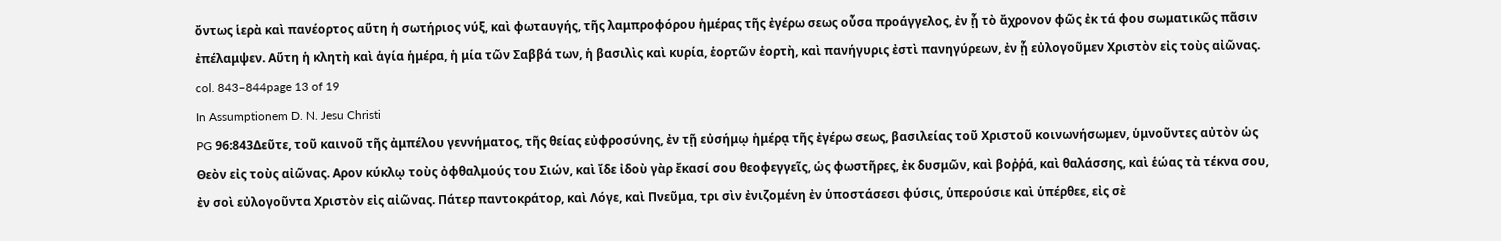ὄντως ἱερὰ καὶ πανέορτος αὕτη ἡ σωτήριος νύξ, καὶ φωταυγής, τῆς λαμπροφόρου ἡμέρας τῆς ἐγέρω σεως οὖσα προάγγελος, ἐν ᾗ τὸ ἄχρονον φῶς ἐκ τά φου σωματικῶς πᾶσιν ἐπέλαμψεν. Αὕτη ἡ κλητὴ καὶ ἁγία ἡμέρα, ἡ μία τῶν Σαββά των, ἡ βασιλὶς καὶ κυρία, ἑορτῶν ἑορτὴ, καὶ πανήγυρις ἐστὶ πανηγύρεων, ἐν ᾗ εὐλογοῦμεν Χριστὸν εἰς τοὺς αἰῶνας.
col. 843–844page 13 of 19
In Assumptionem D. N. Jesu Christi
PG 96:843Δεῦτε, τοῦ καινοῦ τῆς ἀμπέλου γεννήματος, τῆς θείας εὐφροσύνης, ἐν τῇ εὐσήμῳ ἡμέρᾳ τῆς ἐγέρω σεως, βασιλείας τοῦ Χριστοῦ κοινωνήσωμεν, ὑμνοῦντες αὐτὸν ὡς Θεὸν εἰς τοὺς αἰῶνας. Αρον κύκλῳ τοὺς ὀφθαλμούς του Σιών, καὶ ἴδε ἰδοὺ γὰρ ἔκασί σου θεοφεγγεῖς, ὡς φωστῆρες, ἐκ δυσμῶν, καὶ βοῤῥά, καὶ θαλάσσης, καὶ ἑώας τὰ τέκνα σου, ἐν σοὶ εὐλογοῦντα Χριστὸν εἰς αἰῶνας. Πάτερ παντοκράτορ, καὶ Λόγε, καὶ Πνεῦμα, τρι σὶν ἐνιζομένη ἐν ὑποστάσεσι φύσις, ὑπερούσιε καὶ ὑπέρθεε, εἰς σὲ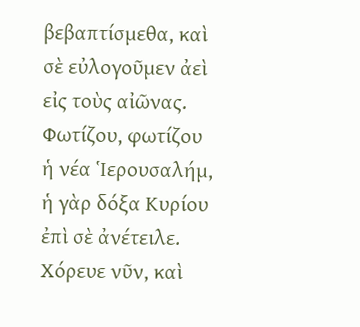βεβαπτίσμεθα, καὶ σὲ εὐλογοῦμεν ἀεὶ εἰς τοὺς αἰῶνας. Φωτίζου, φωτίζου ἡ νέα Ἱερουσαλήμ, ἡ γὰρ δόξα Κυρίου ἐπὶ σὲ ἀνέτειλε. Χόρευε νῦν, καὶ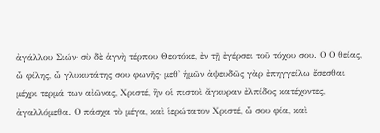ἀγάλλου Σιών· σὺ δὲ ἁγνὴ τέρπου Θεοτόκε, ἐν τῇ ἐγέρσει τοῦ τόχου σου. Ο Ο θείας, ὦ φίλης, ὦ γλυκυτάτης σου φωνῆς· μεθ' ἡμῶν ἀψευδῶς γὰρ ἐπηγγείλω ἔσεσθαι μέχρι τερμά των αἰῶνας, Χριστέ, ἢν οἱ πιστοὶ ἄγκυραν ἐλπίδος κατέχοντες, ἀγαλλόμεθα. Ο πάσχα τὸ μέγα, καὶ ἱερώτατον Χριστέ, ὦ σου φία, καὶ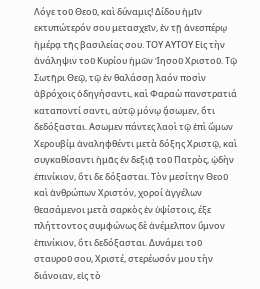Λόγε τοῦ Θεοῦ, καὶ δύναμις! Δίδου ἡμῖν εκτυπώτερόν σου μετασχεῖν, ἐν τῇ ἀνεσπέρῳ ἡμέρᾳ τῆς βασιλείας σου. ΤΟΥ ΑΥΤΟΥ Εἰς τὴν ἀνάληψιν τοῦ Κυρίου ἡμῶν Ἰησοῦ Χριστοῦ. Τῷ Σωτῆρι Θεῷ, τῷ ἐν θαλάσσῃ λαόν ποσὶν ἀβρόχοις ὁδηγήσαντι, καὶ Φαραὼ πανστρατιά καταποντί σαντι, αὐτῷ μόνῳ ᾄσωμεν, ὅτι δεδόξασται. Ασωμεν πάντες λαοὶ τῷ ἐπὶ ὤμων Χερουβίμ ἀναληφθέντι μετὰ δόξης Χριστῷ, καὶ συγκαθίσαντι ἡμᾶς ἐν δεξιᾷ τοῦ Πατρὸς, ᾠδὴν ἐπινίκιον, ὅτι δε δόξασται. Τὸν μεσίτην Θεοῦ καὶ ἀνθρώπων Χριστόν, χοροί ἀγγέλων θεασάμενοι μετὰ σαρκὸς ἐν ὑψίστοις, έξε πλήττοντος συμφώνως δὲ ἀνέμελπον ὕμνον ἐπινίκιον, ὅτι δεδόξασται. Δυνάμει τοῦ σταυροῦ σου, Χριστέ, στερέωσόν μου τὴν διάνοιαν, εἰς τὸ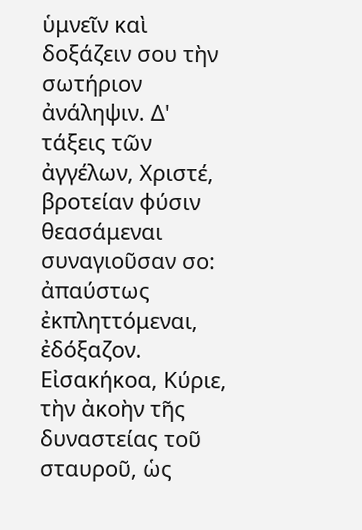ὑμνεῖν καὶ δοξάζειν σου τὴν σωτήριον ἀνάληψιν. Δ' τάξεις τῶν ἀγγέλων, Χριστέ, βροτείαν φύσιν θεασάμεναι συναγιοῦσαν σο: ἀπαύστως ἐκπληττόμεναι, ἐδόξαζον. Εἰσακήκοα, Κύριε, τὴν ἀκοὴν τῆς δυναστείας τοῦ σταυροῦ, ὡς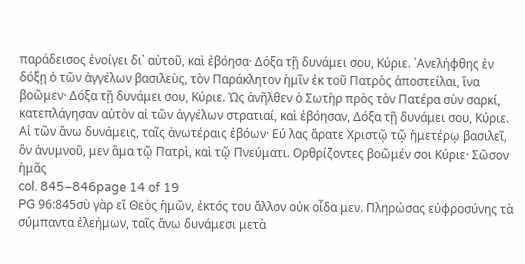παράδεισος ἐνοίγει δι᾿ αὐτοῦ, καὶ ἐβόησα· Δόξα τῇ δυνάμει σου, Κύριε. ᾿Ανελήφθης ἐν δόξῃ ὁ τῶν ἀγγέλων βασιλεὺς, τὸν Παράκλητον ἡμῖν ἐκ τοῦ Πατρὸς ἀποστείλαι, ἵνα βοῶμεν· Δόξα τῇ δυνάμει σου, Κύριε. Ὡς ἀνῆλθεν ὁ Σωτὴρ πρὸς τὸν Πατέρα σὺν σαρκί, κατεπλάγησαν αὐτὸν αἱ τῶν ἀγγέλων στρατιαί, καὶ ἐβόησαν, Δόξα τῇ δυνάμει σου, Κύριε. Αἱ τῶν ἄνω δυνάμεις, ταῖς ἀνωτέραις ἐβόων· Εύ λας ἄρατε Χριστῷ τῷ ἡμετέρῳ βασιλεῖ, ὃν ἀνυμνοῦ, μεν ἅμα τῷ Πατρὶ, καὶ τῷ Πνεύματι. Ορθρίζοντες βοῶμέν σοι Κύριε· Σῶσον ἡμᾶς
col. 845–846page 14 of 19
PG 96:845σὺ γὰρ εἴ Θεὸς ἡμῶν, ἐκτός του ἄλλον οὐκ οἶδα μεν. Πληρώσας εὐφροσύνης τὰ σύμπαντα ἐλεήμων, ταῖς ἄνω δυνάμεσι μετὰ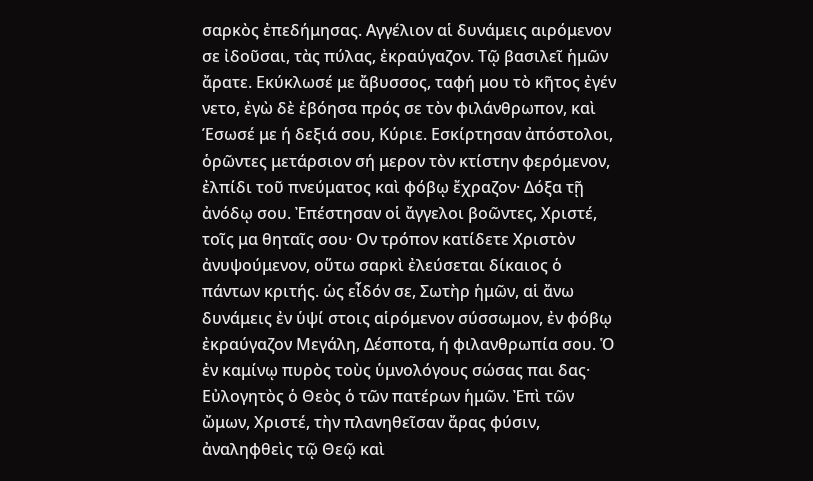σαρκὸς ἐπεδήμησας. Αγγέλιον αἱ δυνάμεις αιρόμενον σε ἰδοῦσαι, τὰς πύλας, ἐκραύγαζον. Τῷ βασιλεῖ ἡμῶν ἄρατε. Εκύκλωσέ με ἄβυσσος, ταφή μου τὸ κῆτος ἐγέν νετο, ἐγὼ δὲ ἐβόησα πρός σε τὸν φιλάνθρωπον, καὶ Έσωσέ με ή δεξιά σου, Κύριε. Εσκίρτησαν ἀπόστολοι, ὁρῶντες μετάρσιον σή μερον τὸν κτίστην φερόμενον, ἐλπίδι τοῦ πνεύματος καὶ φόβῳ ἔχραζον· Δόξα τῇ ἀνόδῳ σου. Ἐπέστησαν οἱ ἄγγελοι βοῶντες, Χριστέ, τοῖς μα θηταῖς σου· Ον τρόπον κατίδετε Χριστὸν ἀνυψούμενον, οὕτω σαρκὶ ἐλεύσεται δίκαιος ὁ πάντων κριτής. ὡς εἶδόν σε, Σωτὴρ ἡμῶν, αἱ ἄνω δυνάμεις ἐν ὑψί στοις αἱρόμενον σύσσωμον, ἐν φόβῳ ἐκραύγαζον Μεγάλη, Δέσποτα, ή φιλανθρωπία σου. Ὁ ἐν καμίνῳ πυρὸς τοὺς ὑμνολόγους σώσας παι δας· Εὐλογητὸς ὁ Θεὸς ὁ τῶν πατέρων ἡμῶν. Ἐπὶ τῶν ὤμων, Χριστέ, τὴν πλανηθεῖσαν ἄρας φύσιν, ἀναληφθεὶς τῷ Θεῷ καὶ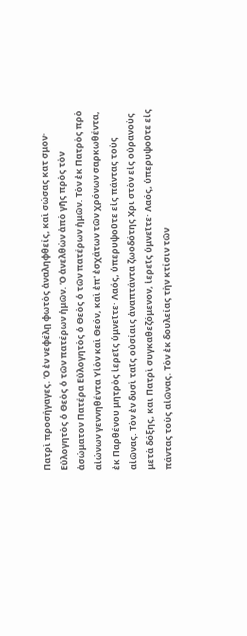Πατρὶ προσήγαγες. Ὁ ἐν νεφέλῃ φωτὸς ἀναληφθείς, καὶ σώσας κατ σμον· Εὐλογητὸς ὁ Θεὸς ὁ τῶν πατέρων ἡμῶν. Ὁ ἀνελθὼν ἀπὸ γῆς πρὸς τὸν ἀσώματον Πατέρα Εὐλογητὸς ὁ Θεὸς ὁ τῶν πατέρων ἡμῶν. Τὸν ἐκ Πατρὸς πρὸ αἰώνων γεννηθέντα Υἱὸν καὶ Θεόν, καὶ ἐπ' ἐσχάτων τῶν χρόνων σαρκωθέντα, ἐκ Παρθένου μητρὸς ἱερεῖς ὑμνεῖτε· Λαός, ὑπερυψοῦτε εἰς πάντας τοὺς αἰῶνας. Τὸν ἐν δυσὶ ταῖς οὐσίαις ἀναπτάντα ζωοδότης Χρι στὸν εἰς οὐρανοὺς μετὰ δόξης, και Πατρὶ συγκαθεζόμενον, ἱερεῖς ὑμνεῖτε· Λαός, ὑπερυψοῦτε εἰς πάντας τοὺς αἰῶνας. Τὸν ἐκ δουλείας τὴν κτίσιν τῶν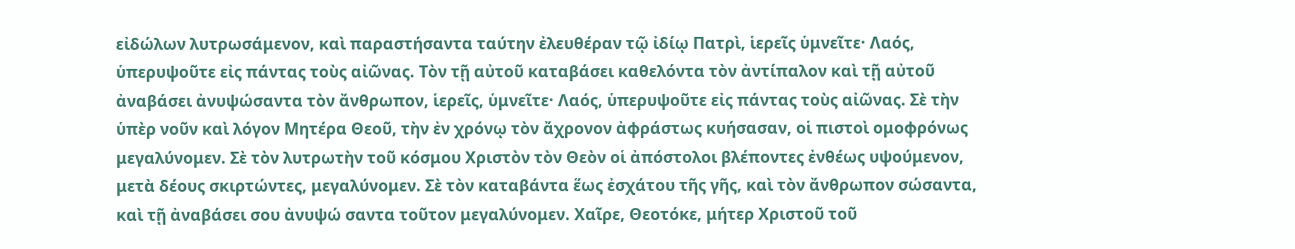εἰδώλων λυτρωσάμενον, καὶ παραστήσαντα ταύτην ἐλευθέραν τῷ ἰδίῳ Πατρὶ, ἱερεῖς ὑμνεῖτε· Λαός, ὑπερυψοῦτε εἰς πάντας τοὺς αἰῶνας. Τὸν τῇ αὐτοῦ καταβάσει καθελόντα τὸν ἀντίπαλον καὶ τῇ αὐτοῦ ἀναβάσει ἀνυψώσαντα τὸν ἄνθρωπον, ἱερεῖς, ὑμνεῖτε· Λαός, ὑπερυψοῦτε εἰς πάντας τοὺς αἰῶνας. Σὲ τὴν ὑπὲρ νοῦν καὶ λόγον Μητέρα Θεοῦ, τὴν ἐν χρόνῳ τὸν ἄχρονον ἀφράστως κυήσασαν, οἱ πιστοὶ ομοφρόνως μεγαλύνομεν. Σὲ τὸν λυτρωτὴν τοῦ κόσμου Χριστὸν τὸν Θεὸν οἱ ἀπόστολοι βλέποντες ἐνθέως υψούμενον, μετὰ δέους σκιρτώντες, μεγαλύνομεν. Σὲ τὸν καταβάντα ἕως ἐσχάτου τῆς γῆς, καὶ τὸν ἄνθρωπον σώσαντα, καὶ τῇ ἀναβάσει σου ἀνυψώ σαντα τοῦτον μεγαλύνομεν. Χαῖρε, Θεοτόκε, μήτερ Χριστοῦ τοῦ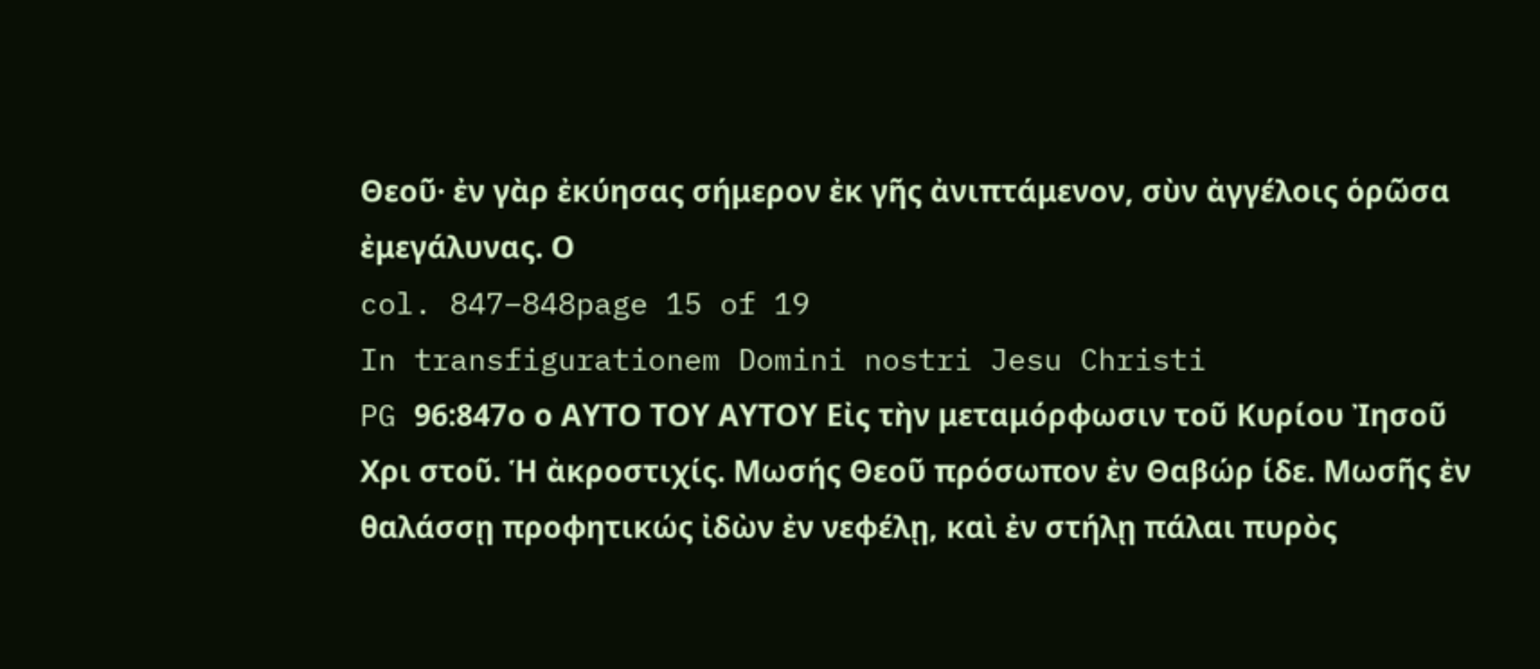Θεοῦ· ἐν γὰρ ἐκύησας σήμερον ἐκ γῆς ἀνιπτάμενον, σὺν ἀγγέλοις ὁρῶσα ἐμεγάλυνας. Ο
col. 847–848page 15 of 19
In transfigurationem Domini nostri Jesu Christi
PG 96:847ο ο ΑΥΤΟ ΤΟΥ ΑΥΤΟΥ Εἰς τὴν μεταμόρφωσιν τοῦ Κυρίου Ἰησοῦ Χρι στοῦ. Ἡ ἀκροστιχίς. Μωσής Θεοῦ πρόσωπον ἐν Θαβώρ ίδε. Μωσῆς ἐν θαλάσσῃ προφητικώς ἰδὼν ἐν νεφέλῃ, καὶ ἐν στήλῃ πάλαι πυρὸς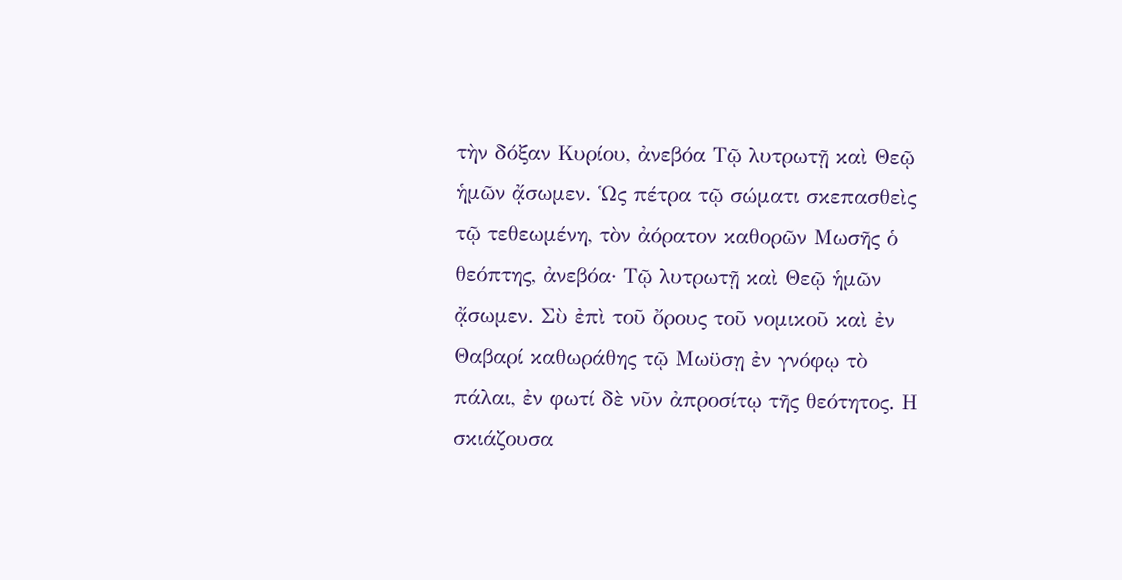τὴν δόξαν Κυρίου, ἀνεβόα Τῷ λυτρωτῇ καὶ Θεῷ ἡμῶν ᾄσωμεν. Ὡς πέτρα τῷ σώματι σκεπασθεὶς τῷ τεθεωμένη, τὸν ἀόρατον καθορῶν Μωσῆς ὁ θεόπτης, ἀνεβόα· Τῷ λυτρωτῇ καὶ Θεῷ ἡμῶν ᾄσωμεν. Σὺ ἐπὶ τοῦ ὄρους τοῦ νομικοῦ καὶ ἐν Θαβαρί καθωράθης τῷ Μωϋσῃ ἐν γνόφῳ τὸ πάλαι, ἐν φωτί δὲ νῦν ἀπροσίτῳ τῆς θεότητος. Η σκιάζουσα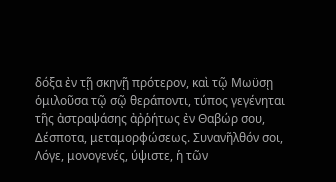δόξα ἐν τῇ σκηνῇ πρότερον, καὶ τῷ Μωϋσῃ ὁμιλοῦσα τῷ σῷ θεράποντι, τύπος γεγένηται τῆς ἀστραψάσης ἀῤῥήτως ἐν Θαβώρ σου, Δέσποτα, μεταμορφώσεως. Συνανῆλθόν σοι, Λόγε, μονογενές, ύψιστε, ἡ τῶν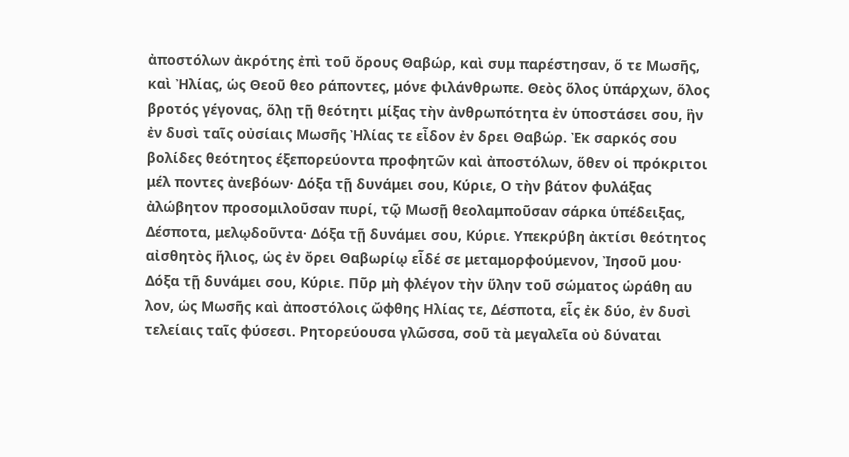ἀποστόλων ἀκρότης ἐπὶ τοῦ ὄρους Θαβώρ, καὶ συμ παρέστησαν, ὅ τε Μωσῆς, καὶ Ἠλίας, ὡς Θεοῦ θεο ράποντες, μόνε φιλάνθρωπε. Θεὸς ὅλος ὑπάρχων, ὅλος βροτός γέγονας, ὅλῃ τῇ θεότητι μίξας τὴν ἀνθρωπότητα ἐν ὑποστάσει σου, ἣν ἐν δυσὶ ταῖς οὐσίαις Μωσῆς Ἠλίας τε εἶδον ἐν δρει Θαβώρ. Ἐκ σαρκός σου βολίδες θεότητος έξεπορεύοντα προφητῶν καὶ ἀποστόλων, ὅθεν οἱ πρόκριτοι μέλ ποντες ἀνεβόων· Δόξα τῇ δυνάμει σου, Κύριε, Ο τὴν βάτον φυλάξας ἀλώβητον προσομιλοῦσαν πυρί, τῷ Μωσῇ θεολαμποῦσαν σάρκα ὑπέδειξας, Δέσποτα, μελῳδοῦντα· Δόξα τῇ δυνάμει σου, Κύριε. Υπεκρύβη ἀκτίσι θεότητος αἰσθητὸς ἥλιος, ὡς ἐν ὄρει Θαβωρίῳ εἶδέ σε μεταμορφούμενον, Ἰησοῦ μου· Δόξα τῇ δυνάμει σου, Κύριε. Πῦρ μὴ φλέγον τὴν ὕλην τοῦ σώματος ὡράθη αυ λον, ὡς Μωσῆς καὶ ἀποστόλοις ὤφθης Ηλίας τε, Δέσποτα, εἷς ἐκ δύο, ἐν δυσὶ τελείαις ταῖς φύσεσι. Ρητορεύουσα γλῶσσα, σοῦ τὰ μεγαλεῖα οὐ δύναται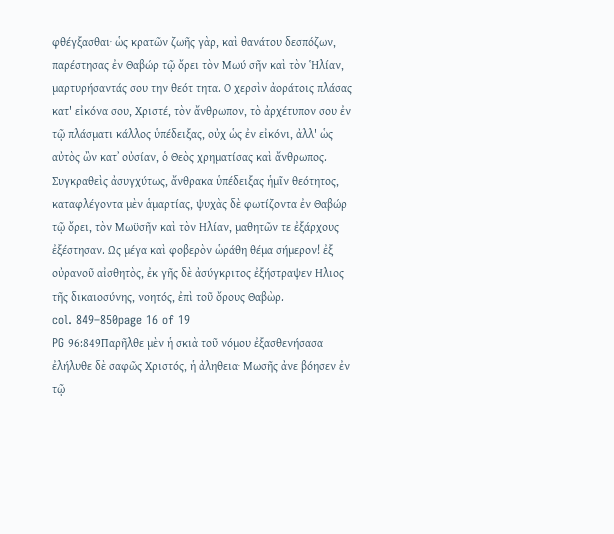φθέγξασθαι· ὡς κρατῶν ζωῆς γὰρ, καὶ θανάτου δεσπόζων, παρέστησας ἐν Θαβώρ τῷ ὄρει τὸν Μωύ σῆν καὶ τὸν Ἡλίαν, μαρτυρήσαντάς σου την θεότ τητα. Ο χερσὶν ἀοράτοις πλάσας κατ' εἰκόνα σου, Χριστέ, τὸν ἄνθρωπον, τὸ ἀρχέτυπον σου ἐν τῷ πλάσματι κάλλος ὑπέδειξας, οὐχ ὡς ἐν εἰκόνι, ἀλλ' ὡς αὐτὸς ὢν κατ᾽ οὐσίαν, ὁ Θεὸς χρηματίσας καὶ ἄνθρωπος. Συγκραθεὶς ἀσυγχύτως, ἄνθρακα ὑπέδειξας ἡμῖν θεότητος, καταφλέγοντα μὲν ἁμαρτίας, ψυχὰς δὲ φωτίζοντα ἐν Θαβώρ τῷ ὄρει, τὸν Μωϋσῆν καὶ τὸν Ηλίαν, μαθητῶν τε ἐξάρχους ἐξέστησαν. Ως μέγα καὶ φοβερὸν ὡράθη θέμα σήμερον! ἐξ οὐρανοῦ αἰσθητὸς, ἐκ γῆς δὲ ἀσύγκριτος ἐξήστραψεν Ηλιος τῆς δικαιοσύνης, νοητός, ἐπὶ τοῦ ὄρους Θαβὼρ.
col. 849–850page 16 of 19
PG 96:849Παρῆλθε μὲν ἡ σκιὰ τοῦ νόμου ἐξασθενήσασα ἐλήλυθε δὲ σαφῶς Χριστός, ἡ ἀληθεια· Μωσῆς ἀνε βόησεν ἐν τῷ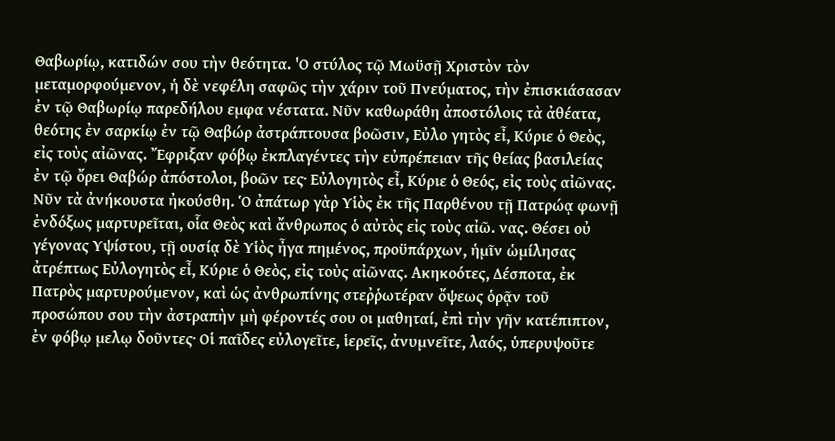Θαβωρίῳ, κατιδών σου τὴν θεότητα. 'Ο στύλος τῷ Μωϋσῇ Χριστὸν τὸν μεταμορφούμενον, ἡ δὲ νεφέλη σαφῶς τὴν χάριν τοῦ Πνεύματος, τὴν ἐπισκιάσασαν ἐν τῷ Θαβωρίῳ παρεδήλου εμφα νέστατα. Νῦν καθωράθη ἀποστόλοις τὰ ἀθέατα, θεότης ἐν σαρκίῳ ἐν τῷ Θαβώρ ἀστράπτουσα βοῶσιν, Εὐλο γητὸς εἶ, Κύριε ὁ Θεὸς, εἰς τοὺς αἰῶνας. Ἔφριξαν φόβῳ ἐκπλαγέντες τὴν εὐπρέπειαν τῆς θείας βασιλείας ἐν τῷ ὄρει Θαβώρ ἀπόστολοι, βοῶν τες· Εὐλογητὸς εἶ, Κύριε ὁ Θεός, εἰς τοὺς αἰῶνας. Νῦν τὰ ἀνήκουστα ἠκούσθη. Ὁ ἀπάτωρ γὰρ Υἱὸς ἐκ τῆς Παρθένου τῇ Πατρώᾳ φωνῇ ἐνδόξως μαρτυρεῖται, οἷα Θεὸς καὶ ἄνθρωπος ὁ αὐτὸς εἰς τοὺς αἰῶ. νας. Θέσει οὐ γέγονας Υψίστου, τῇ ουσίᾳ δὲ Υἱὸς ἦγα πημένος, προϋπάρχων, ἡμῖν ὡμίλησας ἀτρέπτως Εὐλογητὸς εἶ, Κύριε ὁ Θεὸς, εἰς τοὺς αἰῶνας. Ακηκοότες, Δέσποτα, ἐκ Πατρὸς μαρτυρούμενον, καὶ ὡς ἀνθρωπίνης στεῤῥωτέραν ὄψεως ὁρᾷν τοῦ προσώπου σου τὴν ἀστραπὴν μὴ φέροντές σου οι μαθηταί, ἐπὶ τὴν γῆν κατέπιπτον, ἐν φόβῳ μελῳ δοῦντες· Οἱ παῖδες εὐλογεῖτε, ἱερεῖς, ἀνυμνεῖτε, λαός, ὑπερυψοῦτε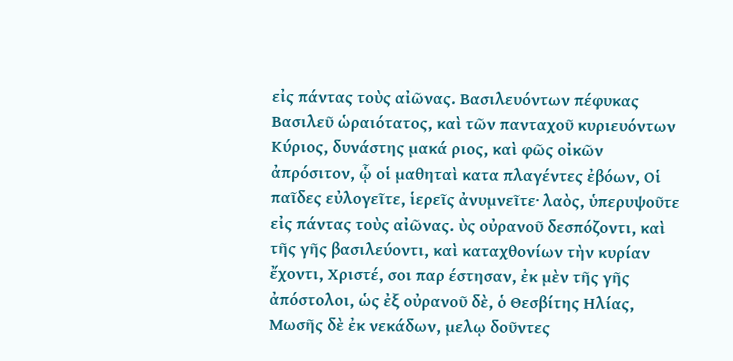εἰς πάντας τοὺς αἰῶνας. Βασιλευόντων πέφυκας Βασιλεῦ ὡραιότατος, καὶ τῶν πανταχοῦ κυριευόντων Κύριος, δυνάστης μακά ριος, καὶ φῶς οἰκῶν ἀπρόσιτον, ᾧ οἱ μαθηταὶ κατα πλαγέντες ἐβόων, Οἱ παῖδες εὐλογεῖτε, ἱερεῖς ἀνυμνεῖτε· λαὸς, ὑπερυψοῦτε εἰς πάντας τοὺς αἰῶνας. ὺς οὐρανοῦ δεσπόζοντι, καὶ τῆς γῆς βασιλεύοντι, καὶ καταχθονίων τὴν κυρίαν ἔχοντι, Χριστέ, σοι παρ έστησαν, ἐκ μὲν τῆς γῆς ἀπόστολοι, ὡς ἐξ οὐρανοῦ δὲ, ὁ Θεσβίτης Ηλίας, Μωσῆς δὲ ἐκ νεκάδων, μελῳ δοῦντες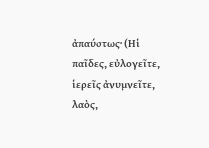ἀπαύστως· (Ηἱ παῖδες, εὐλογεῖτε, ἱερεῖς ἀνυμνεῖτε, λαὸς,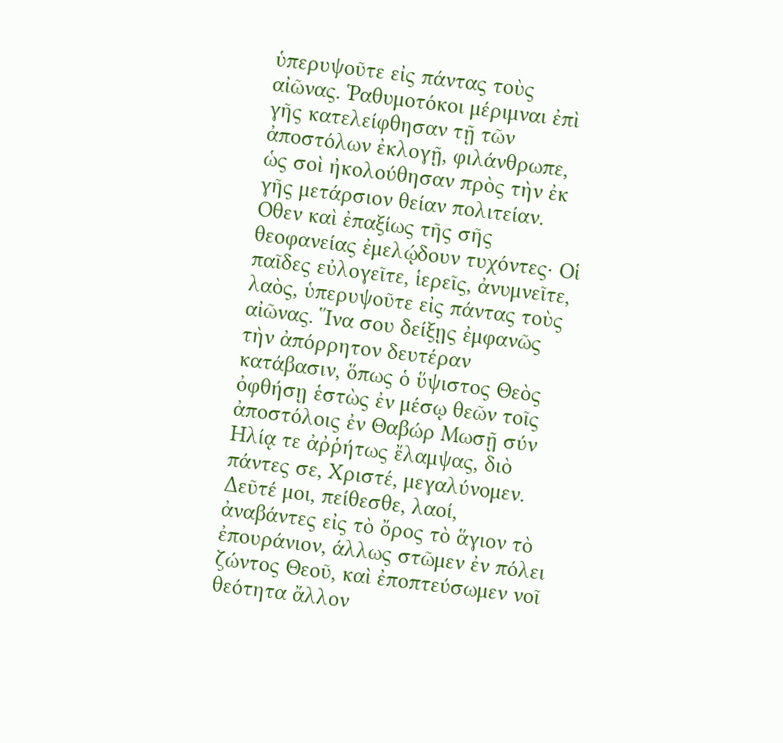ὑπερυψοῦτε εἰς πάντας τοὺς αἰῶνας. Ῥαθυμοτόκοι μέριμναι ἐπὶ γῆς κατελείφθησαν τῇ τῶν ἀποστόλων ἐκλογῇ, φιλάνθρωπε, ὡς σοὶ ἠκολούθησαν πρὸς τὴν ἐκ γῆς μετάρσιον θείαν πολιτείαν. Οθεν καὶ ἐπαξίως τῆς σῆς θεοφανείας ἐμελῴδουν τυχόντες· Οἱ παῖδες εὐλογεῖτε, ἱερεῖς, ἀνυμνεῖτε, λαὸς, ὑπερυψοῦτε εἰς πάντας τοὺς αἰῶνας. Ἵνα σου δείξῃς ἐμφανῶς τὴν ἀπόρρητον δευτέραν κατάβασιν, ὅπως ὁ ὕψιστος Θεὸς ὀφθήσῃ ἑστὼς ἐν μέσῳ θεῶν τοῖς ἀποστόλοις ἐν Θαβώρ Μωσῇ σύν Ηλίᾳ τε ἀῤῥήτως ἔλαμψας, διὸ πάντες σε, Χριστέ, μεγαλύνομεν. Δεῦτέ μοι, πείθεσθε, λαοί, ἀναβάντες εἰς τὸ ὄρος τὸ ἅγιον τὸ ἐπουράνιον, άλλως στῶμεν ἐν πόλει ζώντος Θεοῦ, καὶ ἐποπτεύσωμεν νοῖ θεότητα ἄλλον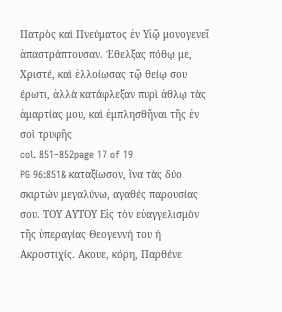Πατρὸς καὶ Πνεύματος ἐν Υἱῷ μονογενεῖ ἀπαστράπτουσαν. Έθελξας πόθῳ με, Χριστέ, καὶ ἐλλοίωσας τῷ θείῳ σου έρωτι, ἀλλὰ κατάφλεξαν πυρὶ ἀθλῳ τὰς ἁμαρτίας μου, καὶ ἐμπλησθῆναι τῆς ἐν σοὶ τρυφῆς
col. 851–852page 17 of 19
PG 96:851& καταξίωσον, ἵνα τὰς δύο σκιρτών μεγαλύνω, αγαθές παρουσίας σου. ΤΟΥ ΑΥΤΟΥ Εἰς τὸν εὐαγγελισμὸν τῆς ὑπεραγίας Θεογεννή του ή Ακροστιχίς. Ακουε, κόρη, Παρθένε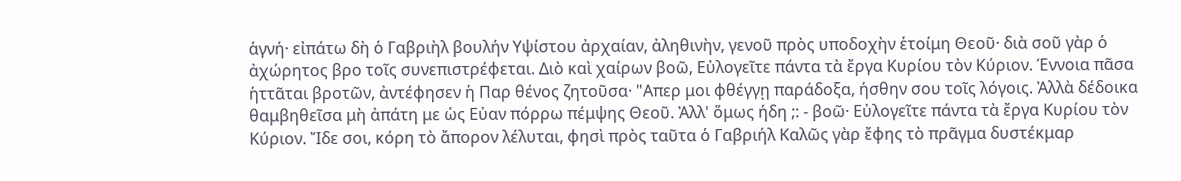ἁγνή· εἰπάτω δὴ ὁ Γαβριὴλ βουλήν Υψίστου ἀρχαίαν, ἀληθινὴν, γενοῦ πρὸς υποδοχὴν ἑτοίμη Θεοῦ· διὰ σοῦ γὰρ ὁ ἀχώρητος βρο τοῖς συνεπιστρέφεται. Διὸ καὶ χαίρων βοῶ, Εὐλογεῖτε πάντα τὰ ἔργα Κυρίου τὸν Κύριον. Έννοια πᾶσα ἡττᾶται βροτῶν, ἀντέφησεν ἡ Παρ θένος ζητοῦσα· "Απερ μοι φθέγγῃ παράδοξα, ήσθην σου τοῖς λόγοις. Ἀλλὰ δέδοικα θαμβηθεῖσα μὴ ἀπάτη με ὡς Εὐαν πόρρω πέμψης Θεοῦ. Ἀλλ' ὅμως ήδη ;: - βοῶ· Εὐλογεῖτε πάντα τὰ ἔργα Κυρίου τὸν Κύριον. Ἴδε σοι, κόρη τὸ ἄπορον λέλυται, φησὶ πρὸς ταῦτα ὁ Γαβριήλ Καλῶς γὰρ ἔφης τὸ πρᾶγμα δυστέκμαρ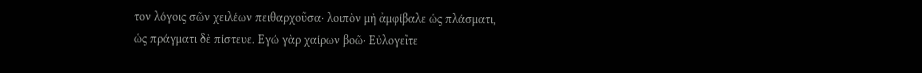τον λόγοις σῶν χειλέων πειθαρχοῦσα· λοιπὸν μὴ ἀμφίβαλε ὡς πλάσματι, ὡς πράγματι δὲ πίστευε. Εγώ γὰρ χαίρων βοῶ· Εὐλογεῖτε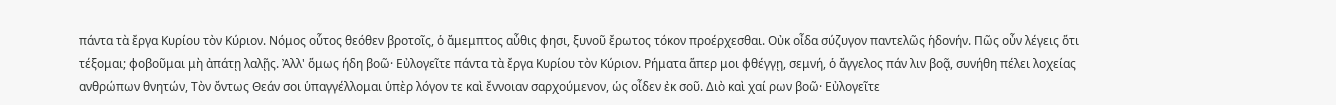πάντα τὰ ἔργα Κυρίου τὸν Κύριον. Νόμος οὗτος θεόθεν βροτοῖς, ὁ ἄμεμπτος αὖθις φησι, ξυνοῦ ἔρωτος τόκον προέρχεσθαι. Οὐκ οἶδα σύζυγον παντελῶς ἡδονήν. Πῶς οὖν λέγεις ὅτι τέξομαι; φοβοῦμαι μὴ ἀπάτῃ λαλῇς. Ἀλλ' ὅμως ήδη βοῶ· Εὐλογεῖτε πάντα τὰ ἔργα Κυρίου τὸν Κύριον. Ρήματα ἅπερ μοι φθέγγῃ, σεμνή, ὁ ἄγγελος πάν λιν βοᾷ, συνήθη πέλει λοχείας ανθρώπων θνητών, Τὸν ὄντως Θεάν σοι ὑπαγγέλλομαι ὑπὲρ λόγον τε καὶ ἔννοιαν σαρχούμενον, ὡς οἶδεν ἐκ σοῦ. Διὸ καὶ χαί ρων βοῶ· Εὐλογεῖτε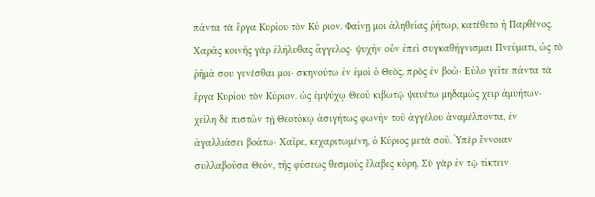πάντα τὰ ἔργα Κυρίου τὸν Κύ ριον. Φαίνῃ μοι ἀληθείας ῥήτωρ, κατέθετο ἡ Παρθένος. Χαρᾶς κοινῆς γὰρ ἐλήλυθας ἄγγελος· ψυχὴν οὖν ἐπεὶ συγκαθήγνισμαι Πνεύματι, ὡς τὸ ῥῆμά σου γενέσθαι μοι· σκηνούτω ἐν ἐμοὶ ὁ Θεὸς, πρὸς ἐν βοῶ· Εὐλο γεῖτε πάντα τὰ ἔργα Κυρίου τὸν Κύριον. ὡς ἐμψύχῳ Θεοῦ κιβωτῷ ψαυέτω μηδαμώς χειρ ἀμυήτων· χείλη δὲ πιστῶν τῇ Θεοτόκῳ ἀσιγήτως φωνὴν τοῦ ἀγγέλου ἀναμέλποντα, ἐν ἀγαλλιάσει βοάτω· Χαῖρε, κεχαριτωμένη, ὁ Κύριος μετὰ σοῦ. Ὑπὲρ ἔννοιαν συλλαβοῦσα Θεόν, τῆς φύσεως θεσμούς ἔλαβες κόρη. Σὺ γὰρ ἐν τῷ τίκτειν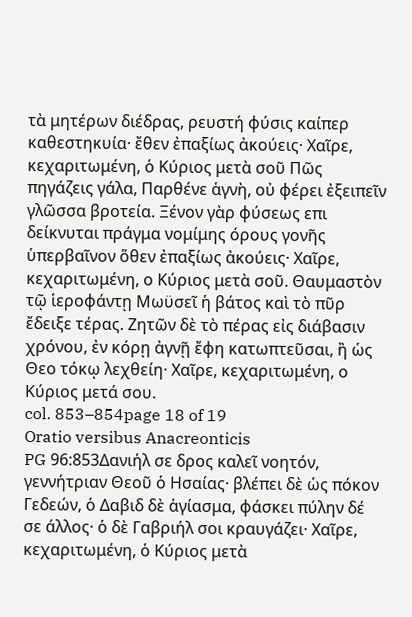τὰ μητέρων διέδρας, ρευστή φύσις καίπερ καθεστηκυία· ἔθεν ἐπαξίως ἀκούεις· Χαῖρε, κεχαριτωμένη, ὁ Κύριος μετὰ σοῦ Πῶς πηγάζεις γάλα, Παρθένε ἁγνὴ, οὐ φέρει ἐξειπεῖν γλῶσσα βροτεία. Ξένον γὰρ φύσεως επι δείκνυται πράγμα νομίμης όρους γονῆς ὑπερβαῖνον ὅθεν ἐπαξίως ἀκούεις· Χαῖρε, κεχαριτωμένη, ο Κύριος μετὰ σοῦ. Θαυμαστὸν τῷ ἱεροφάντῃ Μωϋσεῖ ἡ βάτος καὶ τὸ πῦρ ἔδειξε τέρας. Ζητῶν δὲ τὸ πέρας εἰς διάβασιν χρόνου, ἐν κόρῃ ἀγνῇ ἔφη κατωπτεῦσαι, ἢ ὡς Θεο τόκῳ λεχθείη· Χαῖρε, κεχαριτωμένη, ο Κύριος μετά σου.
col. 853–854page 18 of 19
Oratio versibus Anacreonticis
PG 96:853Δανιήλ σε δρος καλεῖ νοητόν, γεννήτριαν Θεοῦ ὁ Ησαίας· βλέπει δὲ ὡς πόκον Γεδεών, ὁ Δαβιδ δὲ ἁγίασμα, φάσκει πύλην δέ σε άλλος· ὁ δὲ Γαβριήλ σοι κραυγάζει· Χαῖρε, κεχαριτωμένη, ὁ Κύριος μετὰ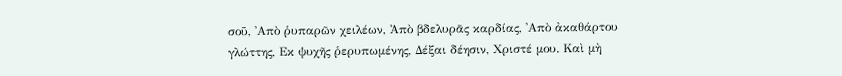σοῦ, ᾿Απὸ ῥυπαρῶν χειλέων, Ἀπὸ βδελυρᾶς καρδίας, ᾿Απὸ ἀκαθάρτου γλώττης, Εκ ψυχῆς ῥερυπωμένης, Δέξαι δέησιν, Χριστέ μου. Καὶ μὴ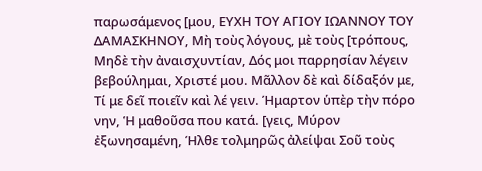παρωσάμενος [μου, ΕΥΧΗ ΤΟΥ ΑΓΙΟΥ ΙΩΑΝΝΟΥ ΤΟΥ ΔΑΜΑΣΚΗΝΟΥ, Μὴ τοὺς λόγους, μὲ τοὺς [τρόπους, Μηδὲ τὴν ἀναισχυντίαν, Δός μοι παρρησίαν λέγειν βεβούλημαι, Χριστέ μου. Μᾶλλον δὲ καὶ δίδαξόν με, Τί με δεῖ ποιεῖν καὶ λέ γειν. Ήμαρτον ὑπὲρ τὴν πόρο νην, Ἡ μαθοῦσα που κατά. [γεις, Μύρον ἐξωνησαμένη, Ήλθε τολμηρῶς ἀλείψαι Σοῦ τοὺς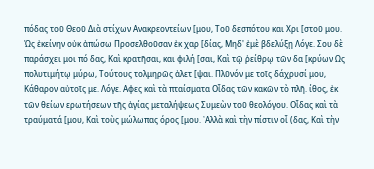πόδας τοῦ Θεοῦ Διὰ στίχων Ανακρεοντείων [μου, Τοῦ δεσπότου και Χρι [στοῦ μου. Ὡς ἐκείνην οὐκ ἀπώσω Προσελθοῦσαν ἐκ χαρ [δίας, Μηδ' ἐμὲ βδελύξῃ Λόγε. Σου δὲ παράσχει μοι πό δας, Καὶ κρατῆσαι, και φιλή [σαι, Καὶ τῷ ῥείθρῳ τῶν δα [κρύων Ως πολυτιμήτῳ μύρω, Τούτους τολμηρῶς ἀλετ [ψαι. Πλῦνόν με τοῖς δάχρυσί μου, Κάθαρον αὐτοῖς με. Λόγε. Αφες καὶ τὰ πταίσματα Οἶδας τῶν κακῶν τὸ πλῆ. ίθος, ἐκ τῶν θείων ερωτήσεων τῆς ἀγίας μεταλήψεως Συμεὼν τοῦ θεολόγου. Οἶδας καὶ τὰ τραύματά [μου, Καὶ τοὺς μώλωπας όρος [μου. ᾿Αλλὰ καὶ τὴν πίστιν οἶ (δας, Καὶ τὴν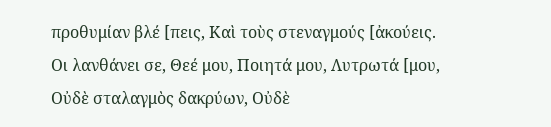προθυμίαν βλέ [πεις, Καὶ τοὺς στεναγμούς [ἀκούεις. Οι λανθάνει σε, Θεέ μου, Ποιητά μου, Λυτρωτά [μου, Οὐδὲ σταλαγμὸς δακρύων, Οὐδὲ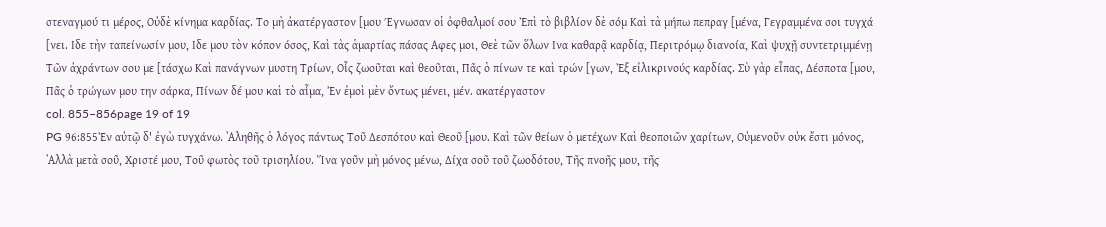στεναγμού τι μέρος, Οὐδὲ κίνημα καρδίας. Το μὴ ἀκατέργαστον [μου Έγνωσαν οἱ ὀφθαλμοί σου Ἐπὶ τὸ βιβλίον δὲ σόμ Καὶ τὰ μήπω πεπραγ [μένα, Γεγραμμένα σοι τυγχά [νει. Ιδε τὴν ταπείνωσίν μου, Ιδε μου τὸν κόπον όσος, Καὶ τὰς ἁμαρτίας πάσας Αφες μοι, Θεὲ τῶν ὅλων Ινα καθαρᾷ καρδίᾳ, Περιτρόμῳ διανοία, Καὶ ψυχῇ συντετριμμένῃ Τῶν ἀχράντων σου με [τάσχω Καὶ πανάγνων μυστη Τρίων, Οἷς ζωοῦται καὶ θεοῦται, Πᾶς ὁ πίνων τε καὶ τρών [γων, Ἐξ εἰλικρινούς καρδίας. Σὺ γὰρ εἶπας, Δέσποτα [μου, Πᾶς ὁ τρώγων μου την σάρκα, Πίνων δέ μου καὶ τὸ αἷμα, Ἐν ἐμοὶ μὲν ὄντως μένει, μέν. ακατέργαστον
col. 855–856page 19 of 19
PG 96:855Ἐν αὐτῷ δ' ἐγὼ τυγχάνω. ᾿Αληθῆς ὁ λόγος πάντως Τοῦ Δεσπότου καὶ Θεοῦ [μου. Καὶ τῶν θείων ὁ μετέχων Καὶ θεοποιῶν χαρίτων, Οὐμενοῦν οὐκ ἔστι μόνος, ᾿Αλλὰ μετὰ σοῦ, Χριστέ μου, Τοῦ φωτὸς τοῦ τρισηλίου. Ἵνα γοῦν μὴ μόνος μένω, Δίχα σοῦ τοῦ ζωοδότου, Τῆς πνοῆς μου, τῆς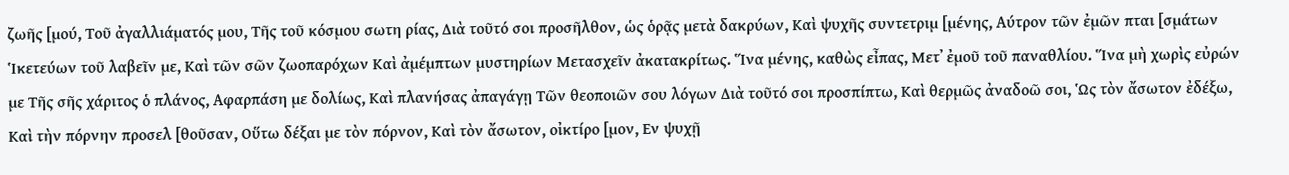ζωῆς [μού, Τοῦ ἀγαλλιάματός μου, Τῆς τοῦ κόσμου σωτη ρίας, Διὰ τοῦτό σοι προσῆλθον, ὡς ὁρᾷς μετὰ δακρύων, Καὶ ψυχῆς συντετριμ [μένης, Αύτρον τῶν ἐμῶν πται [σμάτων Ἱκετεύων τοῦ λαβεῖν με, Καὶ τῶν σῶν ζωοπαρόχων Καὶ ἀμέμπτων μυστηρίων Μετασχεῖν ἀκατακρίτως. Ἵνα μένης, καθὼς εἶπας, Μετ᾿ ἐμοῦ τοῦ παναθλίου. Ἵνα μὴ χωρὶς εὐρών με Τῆς σῆς χάριτος ὁ πλάνος, Αφαρπάση με δολίως, Καὶ πλανήσας ἀπαγάγῃ Τῶν θεοποιῶν σου λόγων Διὰ τοῦτό σοι προσπίπτω, Καὶ θερμῶς ἀναδοῶ σοι, Ὡς τὸν ἄσωτον ἐδέξω, Καὶ τὴν πόρνην προσελ [θοῦσαν, Οὕτω δέξαι με τὸν πόρνον, Καὶ τὸν ἄσωτον, οἰκτίρο [μον, Εν ψυχῇ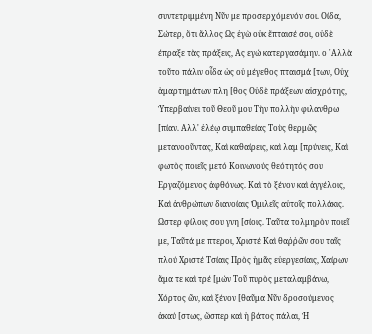συντετριμμένη Νῦν με προσερχόμενόν σοι. Οίδα, Σώτερ, ὅτι ἄλλος Ως ἐγὼ οὐκ ἔπταισέ σοι, οὐδὲ έπραξε τὰς πράξεις, Ας εγώ κατεργασάμην. ο ᾿Αλλὰ τοῦτο πάλιν οἶδα ὡς οὐ μέγεθος πταισμά [των, Οὐχ ἁμαρτημάτων πλη [θος Οὐδὲ πράξεων αἰσχρότης, Ὑπερβαίνει τοῦ Θεοῦ μου Τὴν πολλὴν φιλανθρω [πίαν. Αλλ' ἐλέῳ συμπαθείας Τοὺς θερμῶς μετανοοῦντας, Καὶ καθαίρεις, καὶ λαμ [πρύνεις, Καὶ φωτὸς ποιεῖς μετό Κοινωνούς θεότητός σου Εργαζόμενος ἀφθόνως. Καὶ τὸ ξένον καὶ ἀγγέλοις, Καὶ ἀνθρώπων διανοίαις Ὁμιλεῖς αὐτοῖς πολλάκις. Ωστερ φίλοις σου γνη [σίοις. Ταῦτα τολμηρὸν ποιεῖ με, Ταῦτά με πτεροι, Χριστέ Καὶ θαῤῥῶν σου ταῖς πλού Χριστέ Τσίαις Πρὸς ἡμᾶς εὐεργεσίαις, Χαίρων ἅμα τε καὶ τρέ [μών Τοῦ πυρὸς μεταλαμβάνω, Χόρτος ῶν, καὶ ξένον [θαῦμα Νῦν δροσούμενος ἀκαύ [στως, ὥσπερ καὶ ἡ βάτος πάλαι, Ἡ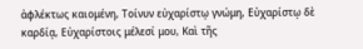ἀφλέκτως καιομένη, Τοίνυν εὐχαρίστῳ γνώμη, Εὐχαρίστῳ δὲ καρδίᾳ, Εὐχαρίστοις μέλεσί μου, Καὶ τῆς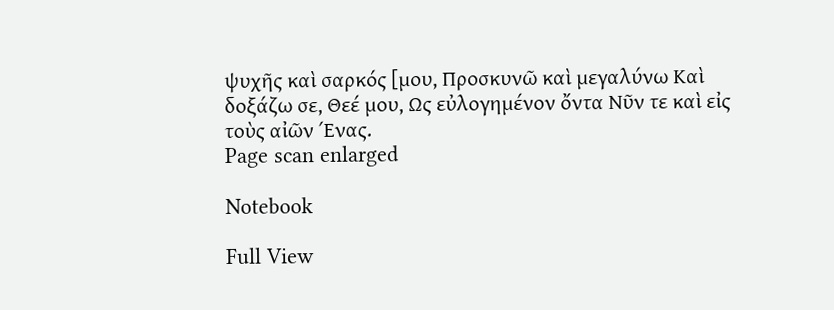ψυχῆς καὶ σαρκός [μου, Προσκυνῶ καὶ μεγαλύνω Καὶ δοξάζω σε, Θεέ μου, Ως εὐλογημένον ὄντα Νῦν τε καὶ εἰς τοὺς αἰῶν Ένας.
Page scan enlarged

Notebook

Full View